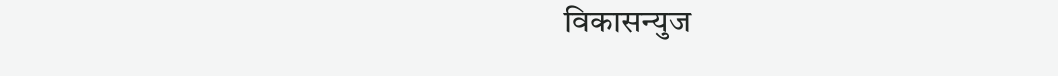विकासन्युज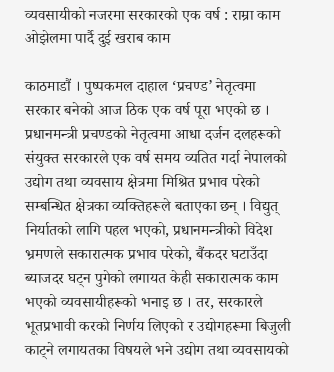व्यवसायीको नजरमा सरकारको एक वर्ष : राम्रा काम ओझेलमा पार्दै दुई खराब काम

काठमाडौं । पुष्पकमल दाहाल ‘प्रचण्ड’ नेतृत्वमा सरकार बनेको आज ठिक एक वर्ष पूरा भएको छ । प्रधानमन्त्री प्रचण्डको नेतृत्वमा आधा दर्जन दलहरूको संयुक्त सरकारले एक वर्ष समय व्यतित गर्दा नेपालको उद्योग तथा व्यवसाय क्षेत्रमा मिश्रित प्रभाव परेको सम्बन्धित क्षेत्रका व्यक्तिहरूले बताएका छन् । विद्युत् निर्यातको लागि पहल भएको, प्रधानमन्त्रीको विदेश भ्रमणले सकारात्मक प्रभाव परेको, बैंकदर घटाउँदा ब्याजदर घट्न पुगेको लगायत केही सकारात्मक काम भएको व्यवसायीहरूको भनाइ छ । तर, सरकारले भूतप्रभावी करको निर्णय लिएको र उद्योगहरूमा बिजुली काट्ने लगायतका विषयले भने उद्योग तथा व्यवसायको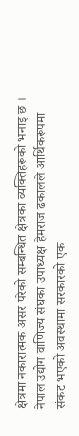क्षेत्रमा नकारात्मक असर परेको सम्बन्धित क्षेत्रका व्यक्तिहरूको भनाइ छ । नेपाल उद्योग वाणिज्य संघका उपाध्यक्ष हेमराज ढकालले आर्थिकरूपमा संकट भएको अवस्थामा सरकारको एक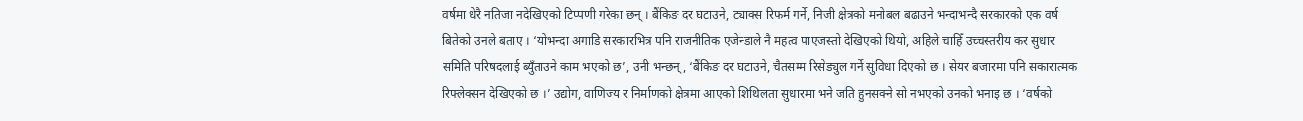वर्षमा धेरै नतिजा नदेखिएको टिप्पणी गरेका छन् । बैंकिङ दर घटाउने, ट्याक्स रिफर्म गर्ने, निजी क्षेत्रको मनोबल बढाउने भन्दाभन्दै सरकारको एक वर्ष बितेको उनले बताए । ‘योभन्दा अगाडि सरकारभित्र पनि राजनीतिक एजेन्डाले नै महत्व पाएजस्तो देखिएको थियो, अहिले चाहिँ उच्चस्तरीय कर सुधार समिति परिषदलाई ब्युँताउने काम भएको छ’, उनी भन्छन्, ‘बैंकिङ दर घटाउने, चैतसम्म रिसेड्युल गर्ने सुविधा दिएको छ । सेयर बजारमा पनि सकारात्मक रिफ्लेक्सन देखिएको छ ।’ उद्योग, वाणिज्य र निर्माणको क्षेत्रमा आएको शिथिलता सुधारमा भने जति हुनसक्ने सो नभएको उनको भनाइ छ । ‘वर्षको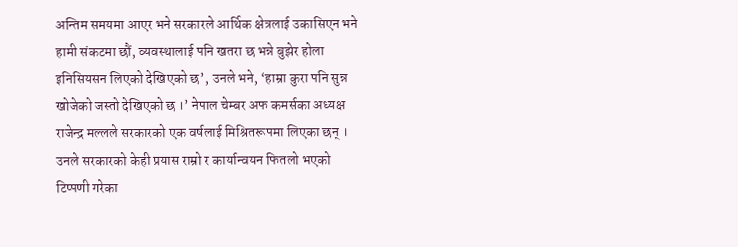अन्तिम समयमा आएर भने सरकारले आर्थिक क्षेत्रलाई उकासिएन भने हामी संकटमा छौं, व्यवस्थालाई पनि खतरा छ भन्ने बुझेर होला इनिसियसन लिएको देखिएको छ’, उनले भने, ‘हाम्रा कुरा पनि सुन्न खोजेको जस्तो देखिएको छ ।’ नेपाल चेम्बर अफ कमर्सका अध्यक्ष राजेन्द्र मल्लले सरकारको एक वर्षलाई मिश्रितरूपमा लिएका छन् । उनले सरकारको केही प्रयास राम्रो र कार्यान्वयन फितलो भएको टिप्पणी गरेका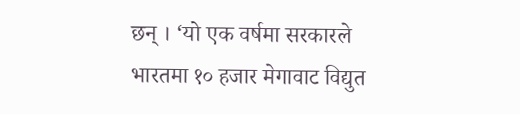छन् । ‘यो एक वर्षमा सरकारले भारतमा १० हजार मेगावाट विद्युत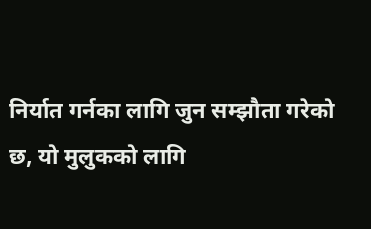निर्यात गर्नका लागि जुन सम्झौता गरेको छ, यो मुलुकको लागि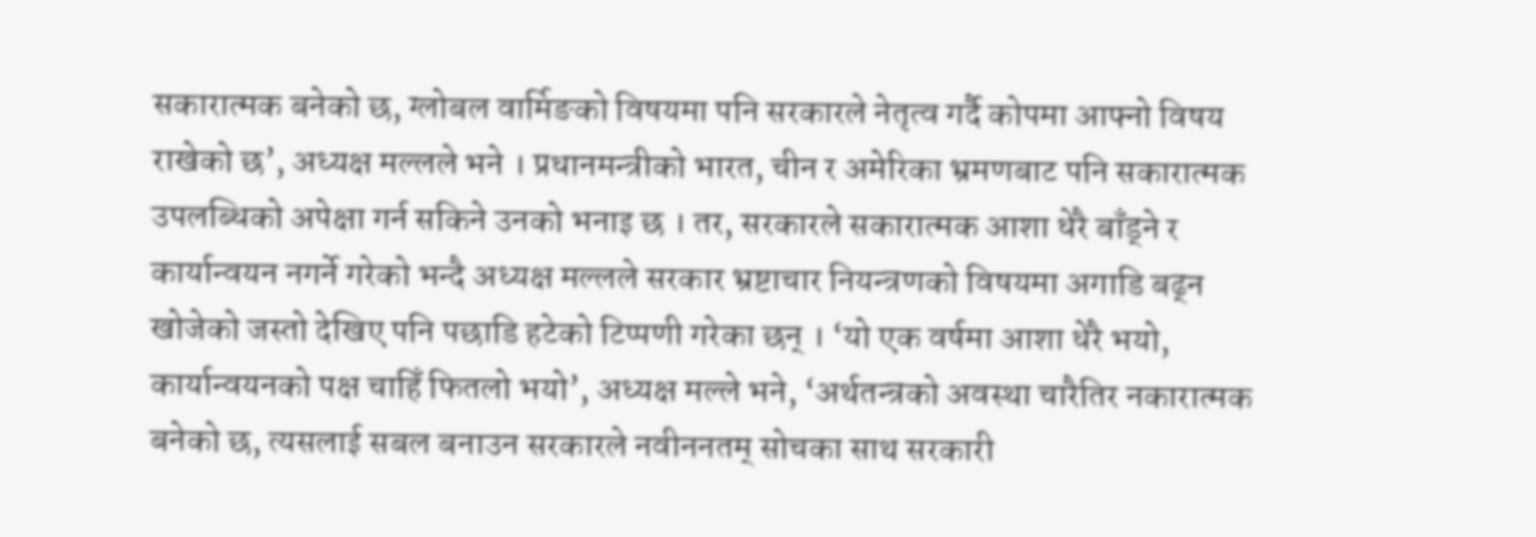सकारात्मक बनेको छ, ग्लोबल वार्मिङको विषयमा पनि सरकारले नेतृत्व गर्दै कोपमा आफ्नो विषय राखेको छ’, अध्यक्ष मल्लले भने । प्रधानमन्त्रीको भारत, चीन र अमेरिका भ्रमणबाट पनि सकारात्मक उपलब्धिको अपेक्षा गर्न सकिने उनको भनाइ छ । तर, सरकारले सकारात्मक आशा धेरै बाँड्ने र कार्यान्वयन नगर्ने गरेको भन्दै अध्यक्ष मल्लले सरकार भ्रष्टाचार नियन्त्रणको विषयमा अगाडि बढ्न खोजेको जस्तो देखिए पनि पछाडि हटेको टिप्पणी गरेका छन् । ‘यो एक वर्षमा आशा धेरै भयो, कार्यान्वयनको पक्ष चाहिँ फितलो भयो’, अध्यक्ष मल्ले भने, ‘अर्थतन्त्रको अवस्था चारैतिर नकारात्मक बनेको छ, त्यसलाई सबल बनाउन सरकारले नवीननतम् सोचका साथ सरकारी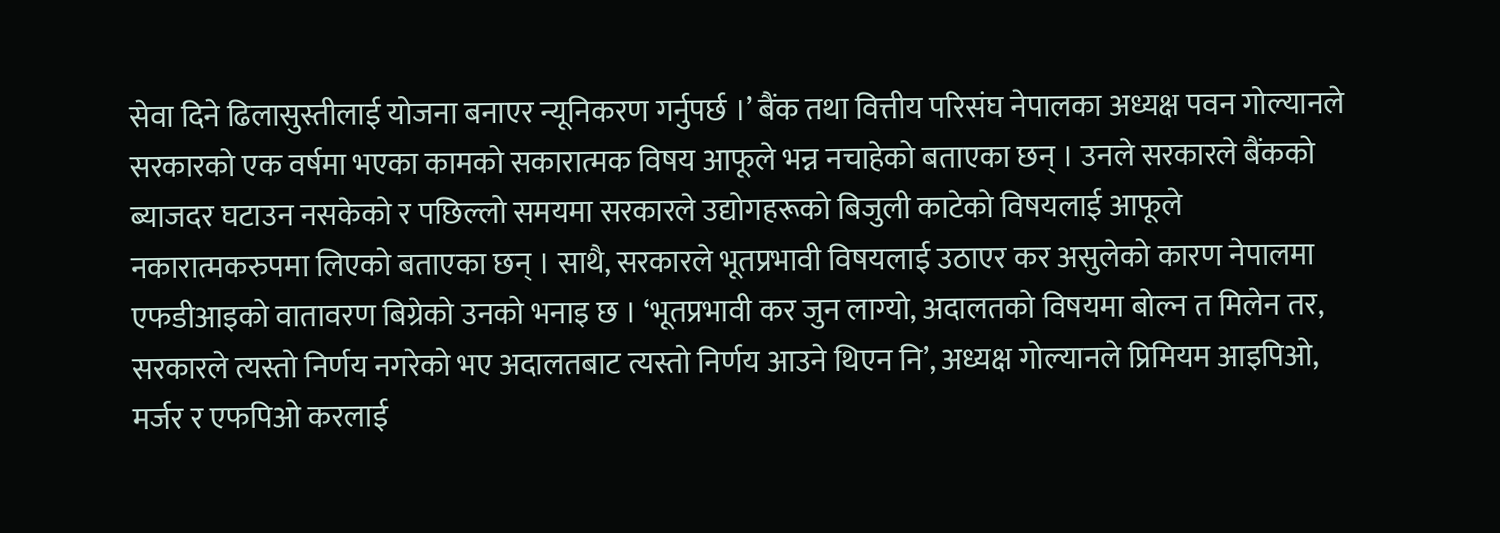सेवा दिने ढिलासुस्तीलाई योजना बनाएर न्यूनिकरण गर्नुपर्छ ।’ बैंक तथा वित्तीय परिसंघ नेपालका अध्यक्ष पवन गोल्यानले सरकारको एक वर्षमा भएका कामको सकारात्मक विषय आफूले भन्न नचाहेको बताएका छन् । उनले सरकारले बैंकको ब्याजदर घटाउन नसकेको र पछिल्लो समयमा सरकारले उद्योगहरूको बिजुली काटेको विषयलाई आफूले नकारात्मकरुपमा लिएको बताएका छन् । साथै, सरकारले भूतप्रभावी विषयलाई उठाएर कर असुलेको कारण नेपालमा एफडीआइको वातावरण बिग्रेको उनको भनाइ छ । ‘भूतप्रभावी कर जुन लाग्यो, अदालतको विषयमा बोल्न त मिलेन तर, सरकारले त्यस्तो निर्णय नगरेको भए अदालतबाट त्यस्तो निर्णय आउने थिएन नि’, अध्यक्ष गोल्यानले प्रिमियम आइपिओ, मर्जर र एफपिओ करलाई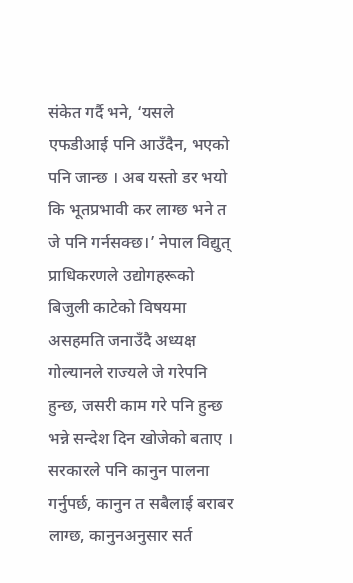संकेत गर्दै भने, ‘यसले एफडीआई पनि आउँदैन, भएको पनि जान्छ । अब यस्तो डर भयो कि भूतप्रभावी कर लाग्छ भने त जे पनि गर्नसक्छ।’ नेपाल विद्युत् प्राधिकरणले उद्योगहरूको बिजुली काटेको विषयमा असहमति जनाउँदै अध्यक्ष गोल्यानले राज्यले जे गरेपनि हुन्छ, जसरी काम गरे पनि हुन्छ भन्ने सन्देश दिन खोजेको बताए । सरकारले पनि कानुन पालना गर्नुपर्छ, कानुन त सबैलाई बराबर लाग्छ, कानुनअनुसार सर्त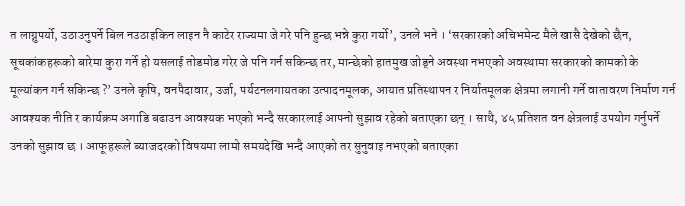त लाग्नुपर्यो, उठाउनुपर्ने बिल नउठाइकिन लाइन नै काटेर राज्यमा जे गरे पनि हुन्छ भन्ने कुरा गर्यो’, उनले भने । ‘सरकारको अचिभमेन्ट मैले खासै देखेको छैन, सूचकांकहरूको बारेमा कुरा गर्ने हो यसलाई तोडमोड गरेर जे पनि गर्न सकिन्छ तर, मान्छेको हातमुख जोड्ने अवस्था नभएको अवस्थामा सरकारको कामको के मूल्यांकन गर्न सकिन्छ ?’ उनले कृषि, वनपैदावार, उर्जा, पर्यटनलगायतका उत्पादनमूलक, आयात प्रतिस्थापन र निर्यातमूलक क्षेत्रमा लगानी गर्ने वातावरण निर्माण गर्न आवश्यक नीति र कार्यक्रम अगाडि बढाउन आवश्यक भएको भन्दै सरकारलाई आफ्नो सुझाव रहेको बताएका छन् । साथै, ४५ प्रतिशत वन क्षेत्रलाई उपयोग गर्नुपर्ने उनको सुझाव छ । आफूहरूले ब्याजदरको विषयमा लामो समयदेखि भन्दै आएको तर सुनुवाइ नभएको बताएका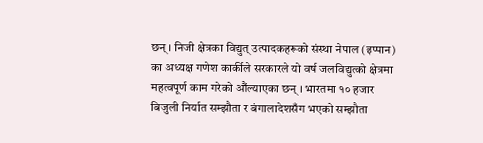छन् । निजी क्षेत्रका विद्युत् उत्पादकहरूको संस्था नेपाल (इप्पान) का अध्यक्ष गणेश कार्कीले सरकारले यो वर्ष जलविद्युत्को क्षेत्रमा महत्वपूर्ण काम गरेको औंल्याएका छन् । भारतमा १० हजार बिजुली निर्यात सम्झौता र बंगालादेशसँग भएको सम्झौता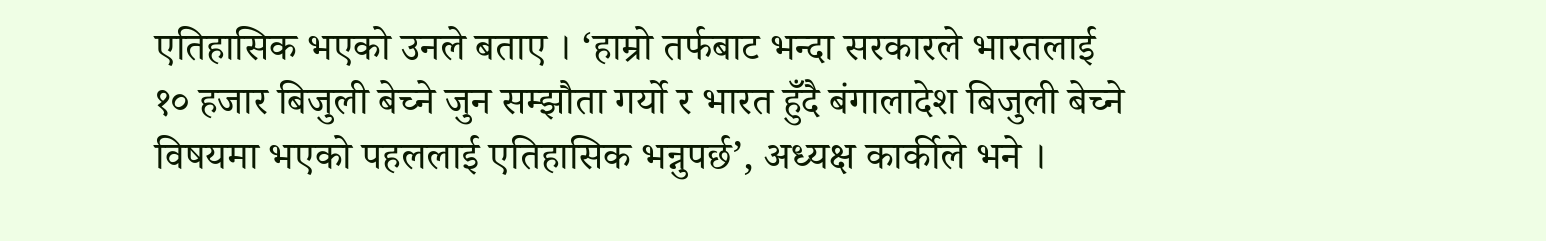एतिहासिक भएको उनले बताए । ‘हाम्रो तर्फबाट भन्दा सरकारले भारतलाई १० हजार बिजुली बेच्ने जुन सम्झौता गर्यो र भारत हुँदै बंगालादेश बिजुली बेच्ने विषयमा भएको पहललाई एतिहासिक भन्नुपर्छ’, अध्यक्ष कार्कीले भने ।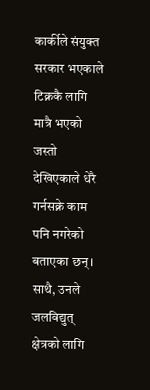कार्कीले संयुक्त सरकार भएकाले टिक्नकै लागि मात्रै भएको जस्तो देखिएकाले धेरै गर्नसक्ने काम पनि नगरेको बताएका छन् । साथै, उनले जलविद्युत् क्षेत्रको लागि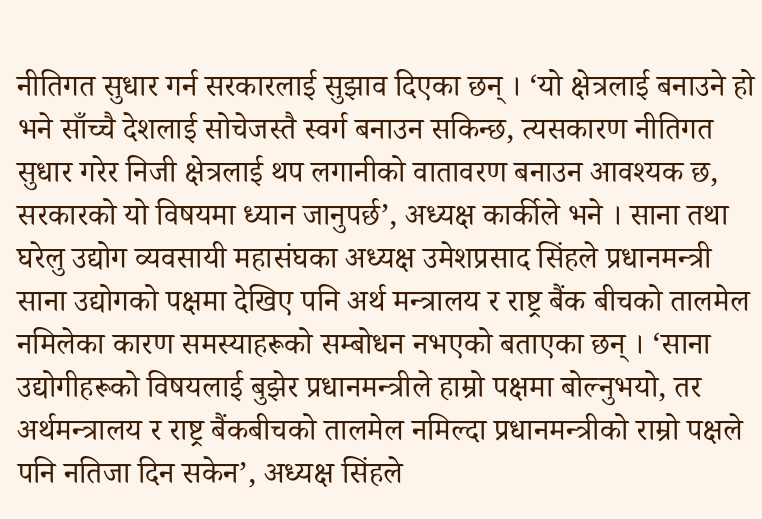नीतिगत सुधार गर्न सरकारलाई सुझाव दिएका छन् । ‘यो क्षेत्रलाई बनाउने हो भने साँच्चै देशलाई सोचेजस्तै स्वर्ग बनाउन सकिन्छ, त्यसकारण नीतिगत सुधार गरेर निजी क्षेत्रलाई थप लगानीको वातावरण बनाउन आवश्यक छ, सरकारको यो विषयमा ध्यान जानुपर्छ’, अध्यक्ष कार्कीले भने । साना तथा घरेलु उद्योग व्यवसायी महासंघका अध्यक्ष उमेशप्रसाद सिंहले प्रधानमन्त्री साना उद्योगको पक्षमा देखिए पनि अर्थ मन्त्रालय र राष्ट्र बैंक बीचको तालमेल नमिलेका कारण समस्याहरूको सम्बोधन नभएको बताएका छन् । ‘साना उद्योगीहरूको विषयलाई बुझेर प्रधानमन्त्रीले हाम्रो पक्षमा बोल्नुभयो, तर अर्थमन्त्रालय र राष्ट्र बैंकबीचको तालमेल नमिल्दा प्रधानमन्त्रीको राम्रो पक्षले पनि नतिजा दिन सकेन’, अध्यक्ष सिंहले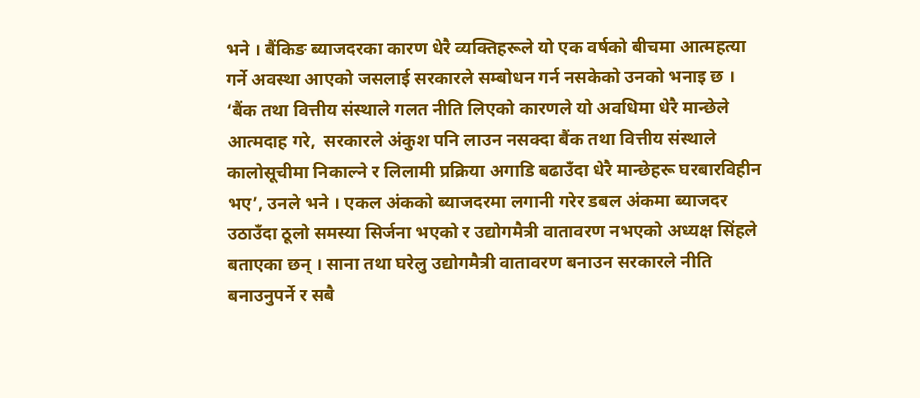भने । बैंकिङ ब्याजदरका कारण धेरै व्यक्तिहरूले यो एक वर्षको बीचमा आत्महत्या गर्ने अवस्था आएको जसलाई सरकारले सम्बोधन गर्न नसकेको उनको भनाइ छ । ‘बैंक तथा वित्तीय संस्थाले गलत नीति लिएको कारणले यो अवधिमा धेरै मान्छेले आत्मदाह गरे,  सरकारले अंकुश पनि लाउन नसक्दा बैंक तथा वित्तीय संस्थाले कालोसूचीमा निकाल्ने र लिलामी प्रक्रिया अगाडि बढाउँदा धेरै मान्छेहरू घरबारविहीन भए’, उनले भने । एकल अंकको ब्याजदरमा लगानी गरेर डबल अंकमा ब्याजदर उठाउँदा ठूलो समस्या सिर्जना भएको र उद्योगमैत्री वातावरण नभएको अध्यक्ष सिंहले बताएका छन् । साना तथा घरेलु उद्योगमैत्री वातावरण बनाउन सरकारले नीति बनाउनुपर्ने र सबै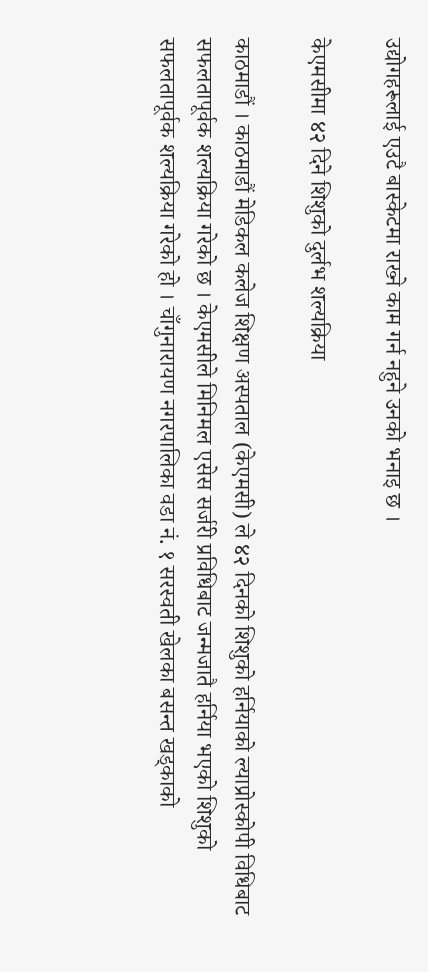उद्योगहरूलाई एउटै बास्केटमा राख्ने काम गर्न नहुने उनको भनाइ छ ।

केएमसीमा ४२ दिने शिशुको दुर्लभ शल्यक्रिया

काठमाडौं । काठमाडौं मेडिकल कलेज शिक्षण अस्पताल (केएमसी) ले ४२ दिनको शिशुको हर्नियाको ल्याप्रोस्कोपी विधिबाट सफलतापूर्वक शल्यक्रिया गरेको छ । केएमसीले मिनिमल एसेस सर्जरी प्रविधिबाट जन्मजातै हर्निया भएको शिशुको सफलतापूर्वक शल्यक्रिया गरेको हो । चाँगुनारायण नगरपालिका वडा नं. १ सरस्वती खेलका बसन्त खड्काको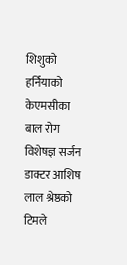शिशुको हर्नियाको केएमसीका बाल रोग विशेषज्ञ सर्जन डाक्टर आशिष लाल श्रेष्ठको टिमले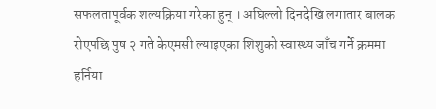सफलतापूर्वक शल्यक्रिया गरेका हुन् । अघिल्लो दिनदेखि लगातार बालक रोएपछि पुष २ गते केएमसी ल्याइएका शिशुको स्वास्थ्य जाँच गर्ने क्रममा हर्निया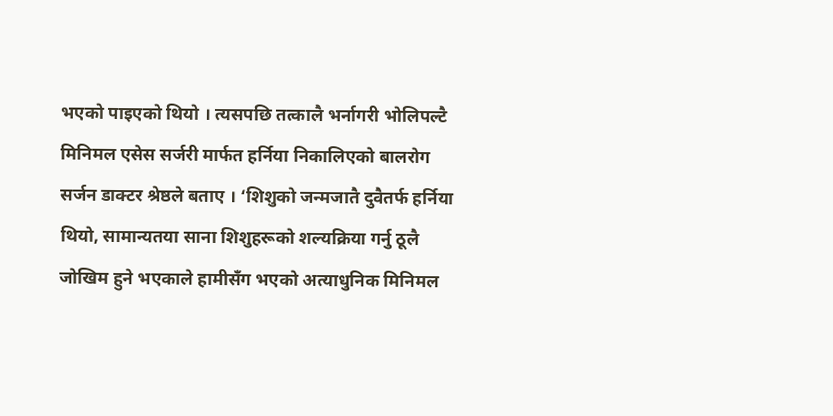भएको पाइएको थियो । त्यसपछि तत्कालै भर्नागरी भोलिपल्टै मिनिमल एसेस सर्जरी मार्फत हर्निया निकालिएको बालरोग सर्जन डाक्टर श्रेष्ठले बताए । ‘शिशुको जन्मजातै दुवैतर्फ हर्निया थियो, सामान्यतया साना शिशुहरूको शल्यक्रिया गर्नु ठूलै जोखिम हुने भएकाले हामीसँग भएको अत्याधुनिक मिनिमल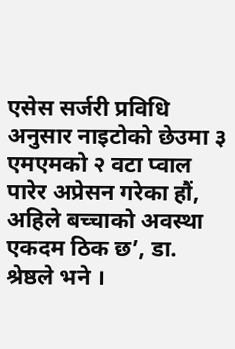एसेस सर्जरी प्रविधि अनुसार नाइटोको छेउमा ३ एमएमको २ वटा प्वाल पारेर अप्रेसन गरेका हौं, अहिले बच्चाको अवस्था एकदम ठिक छ’, डा. श्रेष्ठले भने ।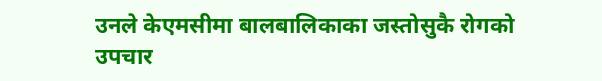उनले केएमसीमा बालबालिकाका जस्तोसुकै रोगको उपचार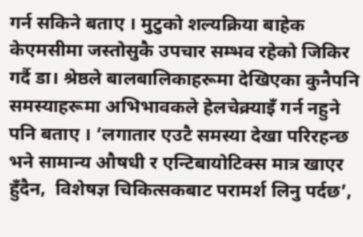गर्न सकिने बताए । मुटुको शल्यक्रिया बाहेक केएमसीमा जस्तोसुकै उपचार सम्भव रहेको जिकिर गर्दै डा। श्रेष्ठले बालबालिकाहरूमा देखिएका कुनैपनि समस्याहरूमा अभिभावकले हेलचेक्र्याइँ गर्न नहुने पनि बताए । ‘लगातार एउटै समस्या देखा परिरहन्छ भने सामान्य औषधी र एन्टिबायोटिक्स मात्र खाएर हुँदैन,  विशेषज्ञ चिकित्सकबाट परामर्श लिनु पर्दछ’,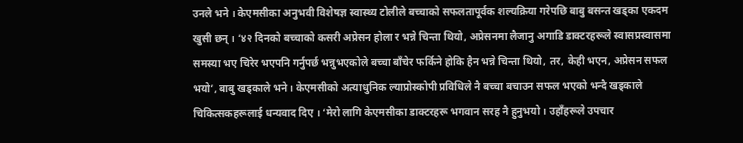उनले भने । केएमसीका अनुभवी विशेषज्ञ स्वास्थ्य टोलीले बच्चाको सफलतापूर्वक शल्यक्रिया गरेपछि बाबु बसन्त खड्का एकदम खुसी छन् । ‘४२ दिनको बच्चाको कसरी अप्रेसन होला र भन्ने चिन्ता थियो, अप्रेसनमा लैजानु अगाडि डाक्टरहरूले स्वासप्रस्वासमा समस्या भए चिरेर भएपनि गर्नुपर्छ भन्नुभएकोले बच्चा बाँचेर फर्किने होकि हैन भन्ने चिन्ता थियो, तर, केही भएन, अप्रेसन सफल भयो’, बाबु खड्काले भने । केएमसीको अत्याधुनिक ल्याप्रोस्कोपी प्रविधिले नै बच्चा बचाउन सफल भएको भन्दै खड्काले चिकित्सकहरूलाई धन्यवाद दिए । ‘मेरो लागि केएमसीका डाक्टरहरू भगवान सरह नै हुनुभयो । उहाँहरूले उपचार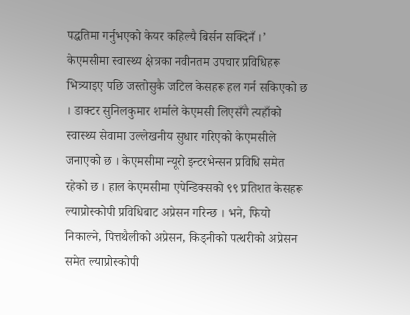पद्धतिमा गर्नुभएको केयर कहिल्यै बिर्सन सक्दिनँ ।’ केएमसीमा स्वास्थ्य क्षेत्रका नवीनतम उपचार प्रविधिहरू भित्र्याइए पछि जस्तोसुकै जटिल केसहरू हल गर्न सकिएको छ । डाक्टर सुनिलकुमार शर्माले केएमसी लिएसँगै त्यहाँको स्वास्थ्य सेवामा उल्लेखनीय सुधार गरिएको केएमसीले जनाएको छ । केएमसीमा न्यूरो इन्टरभेन्सन प्रविधि समेत रहेको छ । हाल केएमसीमा एपेन्डिक्सको ९९ प्रतिशत केसहरू ल्याप्रोस्कोपी प्रविधिबाट अप्रेसन गरिन्छ । भने, फियो निकाल्ने, पित्तथैलीको अप्रेसन, किड्नीको पत्थरीको अप्रेसन समेत ल्याप्रोस्कोपी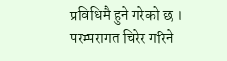प्रविधिमै हुने गरेको छ । परम्परागत चिरेर गरिने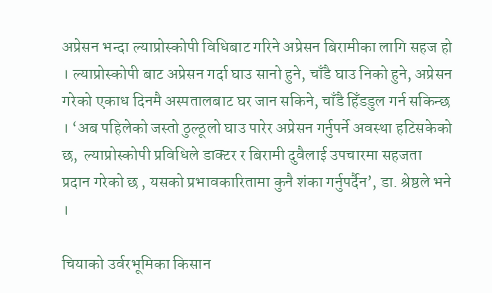अप्रेसन भन्दा ल्याप्रोस्कोपी विधिबाट गरिने अप्रेसन बिरामीका लागि सहज हो । ल्याप्रोस्कोपी बाट अप्रेसन गर्दा घाउ सानो हुने, चाँडै घाउ निको हुने, अप्रेसन गरेको एकाध दिनमै अस्पतालबाट घर जान सकिने, चाँडै हिँडडुल गर्न सकिन्छ । ‘अब पहिलेको जस्तो ठुल्ठूलो घाउ पारेर अप्रेसन गर्नुपर्ने अवस्था हटिसकेको छ,  ल्याप्रोस्कोपी प्रविधिले डाक्टर र बिरामी दुवैलाई उपचारमा सहजता प्रदान गरेको छ , यसको प्रभावकारितामा कुनै शंका गर्नुपर्दैन’, डा. श्रेष्ठले भने ।

चियाको उर्वरभूमिका किसान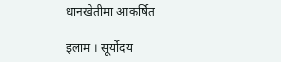धानखेतीमा आकर्षित

इलाम । सूर्योदय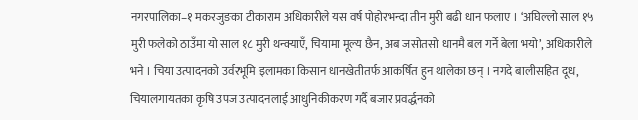नगरपालिका–१ मकरजुङका टीकाराम अधिकारीले यस वर्ष पोहोरभन्दा तीन मुरी बढी धान फलाए । ‘अघिल्लो साल १५ मुरी फलेको ठाउँमा यो साल १८ मुरी थन्क्याएँ, चियामा मूल्य छैन, अब जसोतसो धानमै बल गर्ने बेला भयो’, अधिकारीले भने । चिया उत्पादनको उर्वरभूमि इलामका किसान धानखेतीतर्फ आकर्षित हुन थालेका छन् । नगदे बालीसहित दूध, चियालगायतका कृषि उपज उत्पादनलाई आधुनिकीकरण गर्दै बजार प्रवर्द्धनको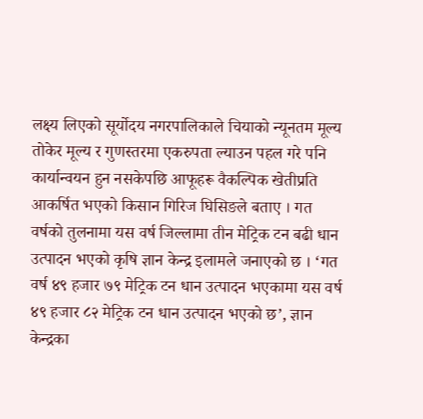लक्ष्य लिएको सूर्योदय नगरपालिकाले चियाको न्यूनतम मूल्य तोकेर मूल्य र गुणस्तरमा एकरुपता ल्याउन पहल गरे पनि कार्यान्वयन हुन नसकेपछि आफूहरू वैकल्पिक खेतीप्रति आकर्षित भएको किसान गिरिज घिसिङले बताए । गत वर्षको तुलनामा यस वर्ष जिल्लामा तीन मेट्रिक टन बढी धान उत्पादन भएको कृषि ज्ञान केन्द्र इलामले जनाएको छ । ‘गत वर्ष ४९ हजार ७९ मेट्रिक टन धान उत्पादन भएकामा यस वर्ष ४९ हजार ८२ मेट्रिक टन धान उत्पादन भएको छ’, ज्ञान केन्द्रका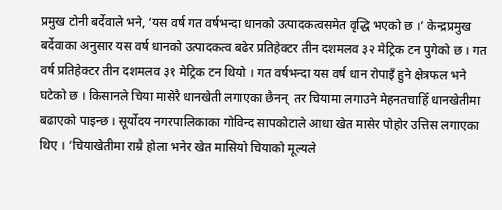प्रमुख टोनी बर्देवाले भने, ‘यस वर्ष गत वर्षभन्दा धानको उत्पादकत्वसमेत वृद्धि भएको छ ।’ केन्द्रप्रमुख बर्देवाका अनुसार यस वर्ष धानको उत्पादकत्व बढेर प्रतिहेक्टर तीन दशमलव ३२ मेट्रिक टन पुगेको छ । गत वर्ष प्रतिहेक्टर तीन दशमलव ३१ मेट्रिक टन थियो । गत वर्षभन्दा यस वर्ष धान रोपाइँ हुने क्षेत्रफल भने घटेको छ । किसानले चिया मासेरै धानखेती लगाएका छैनन्  तर चियामा लगाउने मेहनतचाहिँ धानखेतीमा बढाएको पाइन्छ । सूर्योदय नगरपालिकाका गोविन्द सापकोटाले आधा खेत मासेर पोहोर उत्तिस लगाएका थिए । ‘चियाखेतीमा राम्रै होला भनेर खेत मासियो चियाको मूल्यले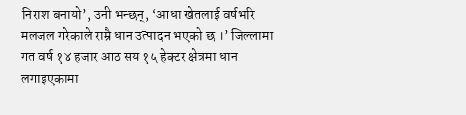निराश बनायो’, उनी भन्छन्, ‘आधा खेतलाई वर्षभरि मलजल गरेकाले राम्रै धान उत्पादन भएको छ ।’ जिल्लामा गत वर्ष १४ हजार आठ सय १५ हेक्टर क्षेत्रमा धान लगाइएकामा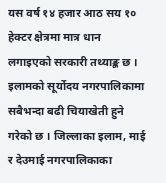यस वर्ष १४ हजार आठ सय १० हेक्टर क्षेत्रमा मात्र धान लगाइएको सरकारी तथ्याङ्क छ । इलामको सूर्योदय नगरपालिकामा सबैभन्दा बढी चियाखेती हुने गरेको छ । जिल्लाका इलाम, माई र देउमाई नगरपालिकाका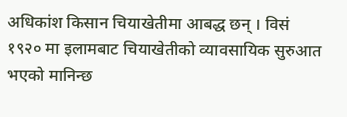अधिकांश किसान चियाखेतीमा आबद्ध छन् । विसं १९२० मा इलामबाट चियाखेतीको व्यावसायिक सुरुआत भएको मानिन्छ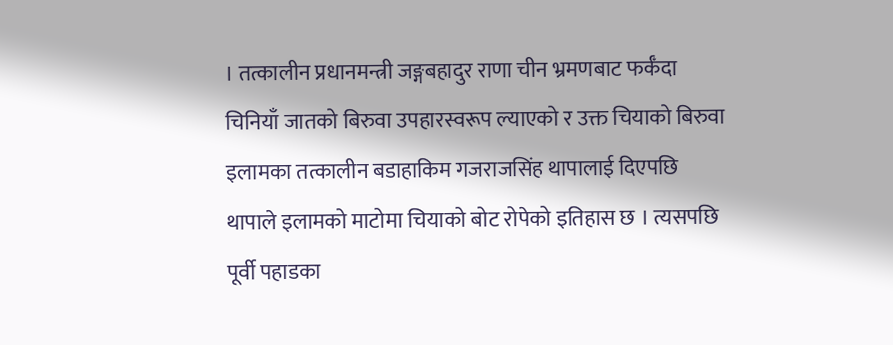। तत्कालीन प्रधानमन्त्री जङ्गबहादुर राणा चीन भ्रमणबाट फर्कँदा चिनियाँ जातको बिरुवा उपहारस्वरूप ल्याएको र उक्त चियाको बिरुवा इलामका तत्कालीन बडाहाकिम गजराजसिंह थापालाई दिएपछि थापाले इलामको माटोमा चियाको बोट रोपेको इतिहास छ । त्यसपछि पूर्वी पहाडका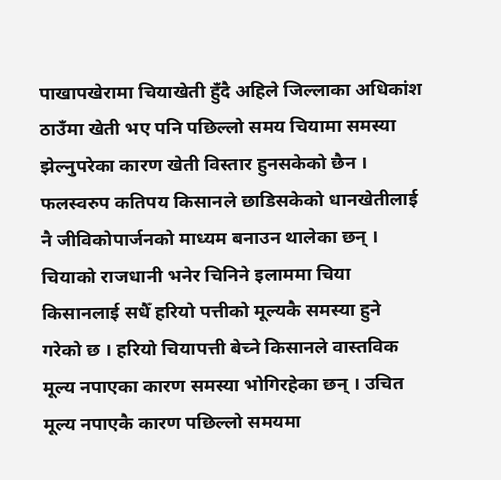पाखापखेरामा चियाखेती हुँदै अहिले जिल्लाका अधिकांश ठाउँमा खेती भए पनि पछिल्लो समय चियामा समस्या झेल्नुपरेका कारण खेती विस्तार हुनसकेको छैन । फलस्वरुप कतिपय किसानले छाडिसकेको धानखेतीलाई नै जीविकोपार्जनको माध्यम बनाउन थालेका छन् । चियाको राजधानी भनेर चिनिने इलाममा चिया किसानलाई सधैँ हरियो पत्तीको मूल्यकै समस्या हुने गरेको छ । हरियो चियापत्ती बेच्ने किसानले वास्तविक मूल्य नपाएका कारण समस्या भोगिरहेका छन् । उचित मूल्य नपाएकै कारण पछिल्लो समयमा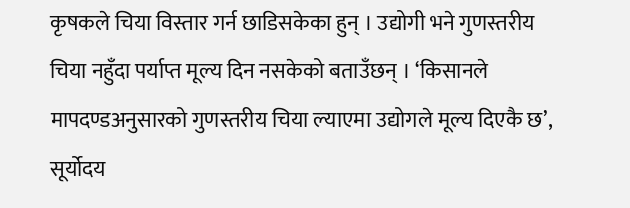कृषकले चिया विस्तार गर्न छाडिसकेका हुन् । उद्योगी भने गुणस्तरीय चिया नहुँदा पर्याप्त मूल्य दिन नसकेको बताउँछन् । ‘किसानले मापदण्डअनुसारको गुणस्तरीय चिया ल्याएमा उद्योगले मूल्य दिएकै छ’, सूर्योदय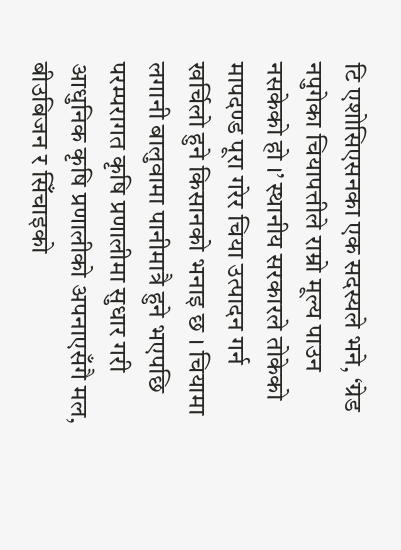टि एशोसिएसनका एक सदस्यले भने, ‘ग्रेड नपुगेका चियापत्तीले राम्रो मूल्य पाउन नसकेको हो ।’ स्थानीय सरकारले तोकेको मापदण्ड पूरा गरेर चिया उत्पादन गर्न खर्चिलो हुने किसानको भनाइ छ । चियामा लगानी बालुवामा पानीमात्रै हुने भएपछि परम्परागत कृषि प्रणालीमा सुधार गरी आधुनिक कृषि प्रणालीको अपनाएसँगै मल, बीउबिजन र सिँचाइको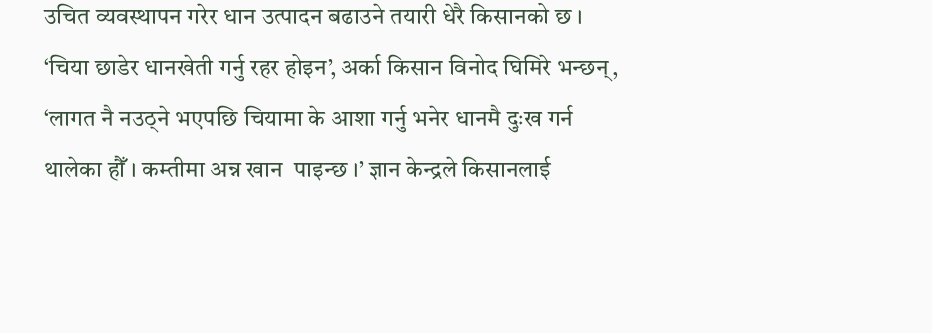उचित व्यवस्थापन गरेर धान उत्पादन बढाउने तयारी धेरै किसानको छ । ‘चिया छाडेर धानखेती गर्नु रहर होइन’, अर्का किसान विनोद घिमिरे भन्छन्, ‘लागत नै नउठ्ने भएपछि चियामा के आशा गर्नु भनेर धानमै दुःख गर्न थालेका हौँ । कम्तीमा अन्न खान  पाइन्छ ।’ ज्ञान केन्द्रले किसानलाई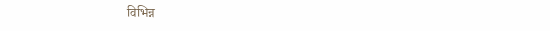विभिन्न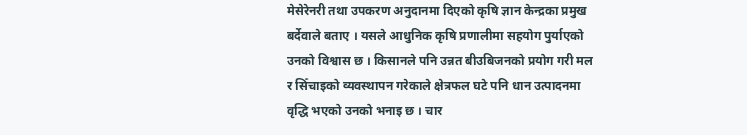मेसेरेनरी तथा उपकरण अनुदानमा दिएको कृषि ज्ञान केन्द्रका प्रमुख बर्देवाले बताए । यसले आधुनिक कृषि प्रणालीमा सहयोग पुर्याएको उनको विश्वास छ । किसानले पनि उन्नत बीउबिजनको प्रयोग गरी मल र सिँचाइको व्यवस्थापन गरेकाले क्षेत्रफल घटे पनि धान उत्पादनमा वृद्धि भएको उनको भनाइ छ । चार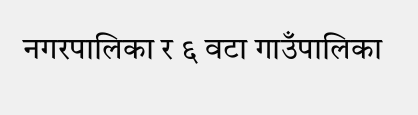नगरपालिका र ६ वटा गाउँपालिका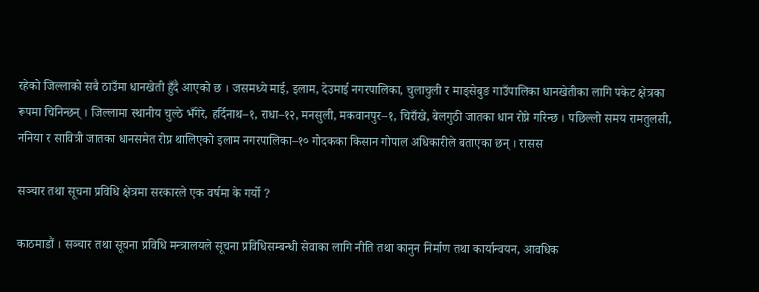रहेको जिल्लाको सबै ठाउँमा धानखेती हुँदै आएको छ । जसमध्ये माई, इलाम, देउमाई नगरपालिका, चुलाचुली र माङ्सेबुङ गाउँपालिका धानखेतीका लागि पकेट क्षेत्रका रूपमा चिनिन्छन् । जिल्लामा स्थानीय चुल्ठे भँगेरे, हर्दिनाथ–१, राधा–१२, मनसुली, मकवानपुर–१, चिराँखे, बेलगुठी जातका धान रोप्ने गरिन्छ । पछिल्लो समय रामतुलसी, ननिया र सावित्री जातका धानसमेत रोप्न थालिएको इलाम नगरपालिका–१० गोदकका किसान गोपाल अधिकारीले बताएका छन् । रासस

सञ्चार तथा सूचना प्रविधि क्षेत्रमा सरकारले एक वर्षमा के गर्यो ?

काठमाडौं । सञ्चार तथा सूचना प्रविधि मन्त्रालयले सूचना प्रविधिसम्बन्धी सेवाका लागि नीति तथा कानुन निर्माण तथा कार्यान्वयन, आवधिक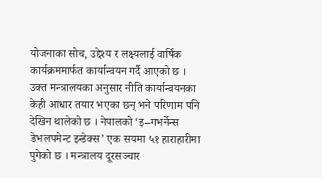योजनाका सोच, उद्देश्य र लक्ष्यलाई वार्षिक कार्यक्रममार्फत कार्यान्वयन गर्दै आएको छ । उक्त मन्त्रालयका अनुसार नीति कार्यान्वयनका केही आधार तयार भएका छन् भने परिणाम पनि देखिन थालेको छ । नेपालको ‘इ–गभर्नेन्स डेभलपमेन्ट इन्डेक्स’ एक सयमा ५१ हाराहारीमा पुगेको छ । मन्त्रालय दूरसञ्चार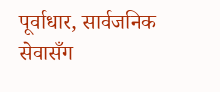पूर्वाधार, सार्वजनिक सेवासँग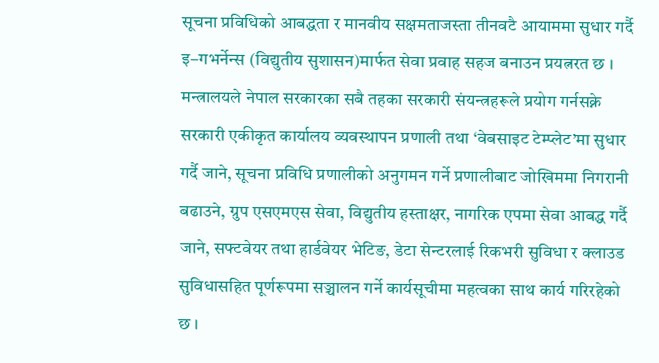सूचना प्रविधिको आबद्धता र मानवीय सक्षमताजस्ता तीनवटै आयाममा सुधार गर्दै इ–गभर्नेन्स (विद्युतीय सुशासन)मार्फत सेवा प्रवाह सहज बनाउन प्रयत्नरत छ । मन्त्रालयले नेपाल सरकारका सबै तहका सरकारी संयन्त्रहरूले प्रयोग गर्नसक्ने सरकारी एकीकृत कार्यालय व्यवस्थापन प्रणाली तथा ‘वेबसाइट टेम्प्लेट’मा सुधार गर्दै जाने, सूचना प्रविधि प्रणालीको अनुगमन गर्ने प्रणालीबाट जोखिममा निगरानी बढाउने, ग्रुप एसएमएस सेवा, विद्युतीय हस्ताक्षर, नागरिक एपमा सेवा आबद्ध गर्दै जाने, सफ्टवेयर तथा हार्डवेयर भेटिङ, डेटा सेन्टरलाई रिकभरी सुविधा र क्लाउड सुविधासहित पूर्णरूपमा सञ्चालन गर्ने कार्यसूचीमा महत्वका साथ कार्य गरिरहेको छ ।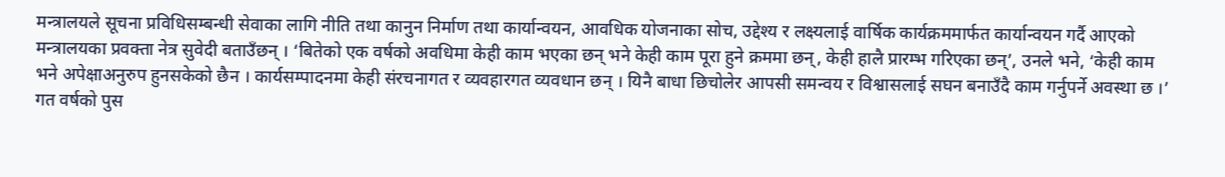मन्त्रालयले सूचना प्रविधिसम्बन्धी सेवाका लागि नीति तथा कानुन निर्माण तथा कार्यान्वयन, आवधिक योजनाका सोच, उद्देश्य र लक्ष्यलाई वार्षिक कार्यक्रममार्फत कार्यान्वयन गर्दै आएको मन्त्रालयका प्रवक्ता नेत्र सुवेदी बताउँछन् । ‘बितेको एक वर्षको अवधिमा केही काम भएका छन् भने केही काम पूरा हुने क्रममा छन्, केही हालै प्रारम्भ गरिएका छन्’, उनले भने, ‘केही काम भने अपेक्षाअनुरुप हुनसकेको छैन । कार्यसम्पादनमा केही संरचनागत र व्यवहारगत व्यवधान छन् । यिनै बाधा छिचोलेर आपसी समन्वय र विश्वासलाई सघन बनाउँदै काम गर्नुपर्ने अवस्था छ ।’ गत वर्षको पुस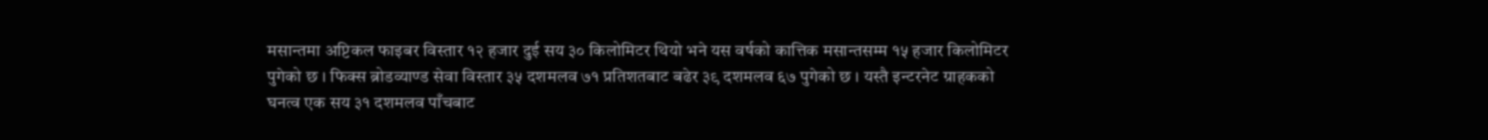मसान्तमा अप्टिकल फाइबर विस्तार १२ हजार दुई सय ३० किलोमिटर थियो भने यस वर्षको कात्तिक मसान्तसम्म १५ हजार किलोमिटर पुगेको छ । फिक्स ब्रोडव्याण्ड सेवा विस्तार ३५ दशमलव ७१ प्रतिशतबाट बढेर ३९ दशमलव ६७ पुगेको छ । यस्तै इन्टरनेट ग्राहकको घनत्व एक सय ३१ दशमलव पाँचबाट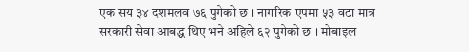एक सय ३४ दशमलव ७६ पुगेको छ । नागरिक एपमा ५३ वटा मात्र सरकारी सेवा आबद्ध थिए भने अहिले ६२ पुगेको छ । मोबाइल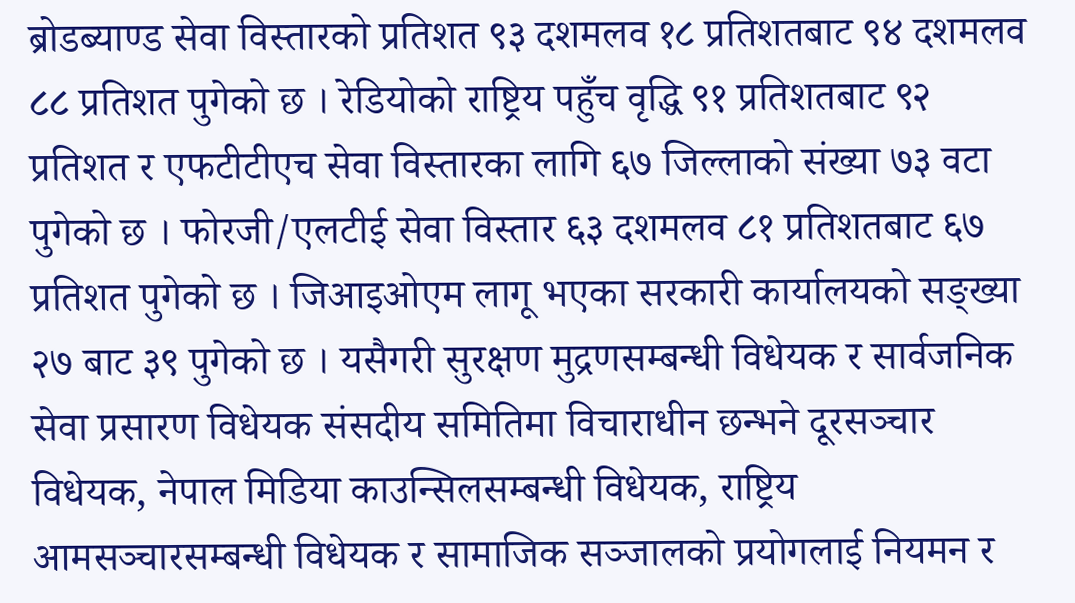ब्रोडब्याण्ड सेवा विस्तारको प्रतिशत ९३ दशमलव १८ प्रतिशतबाट ९४ दशमलव ८८ प्रतिशत पुगेको छ । रेडियोको राष्ट्रिय पहुँच वृद्धि ९१ प्रतिशतबाट ९२ प्रतिशत र एफटीटीएच सेवा विस्तारका लागि ६७ जिल्लाको संख्या ७३ वटा पुगेको छ । फोरजी/एलटीई सेवा विस्तार ६३ दशमलव ८१ प्रतिशतबाट ६७ प्रतिशत पुगेको छ । जिआइओएम लागू भएका सरकारी कार्यालयको सङ्ख्या २७ बाट ३९ पुगेको छ । यसैगरी सुरक्षण मुद्रणसम्बन्धी विधेयक र सार्वजनिक सेवा प्रसारण विधेयक संसदीय समितिमा विचाराधीन छन्भने दूरसञ्चार विधेयक, नेपाल मिडिया काउन्सिलसम्बन्धी विधेयक, राष्ट्रिय आमसञ्चारसम्बन्धी विधेयक र सामाजिक सञ्जालको प्रयोगलाई नियमन र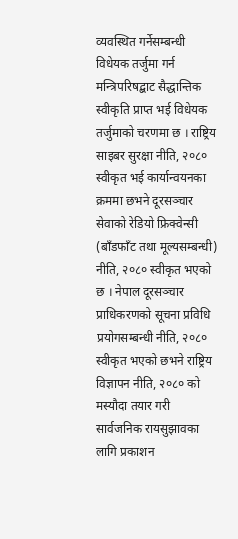व्यवस्थित गर्नेसम्बन्धी विधेयक तर्जुमा गर्न मन्त्रिपरिषद्बाट सैद्धान्तिक स्वीकृति प्राप्त भई विधेयक तर्जुमाको चरणमा छ । राष्ट्रिय साइबर सुरक्षा नीति, २०८० स्वीकृत भई कार्यान्वयनका क्रममा छभने दूरसञ्चार सेवाको रेडियो फ्रिक्वेन्सी (बाँडफाँट तथा मूल्यसम्बन्धी) नीति, २०८० स्वीकृत भएको छ । नेपाल दूरसञ्चार प्राधिकरणको सूचना प्रविधि प्रयोगसम्बन्धी नीति, २०८० स्वीकृत भएको छभने राष्ट्रिय विज्ञापन नीति, २०८० को मस्यौदा तयार गरी सार्वजनिक रायसुझावका लागि प्रकाशन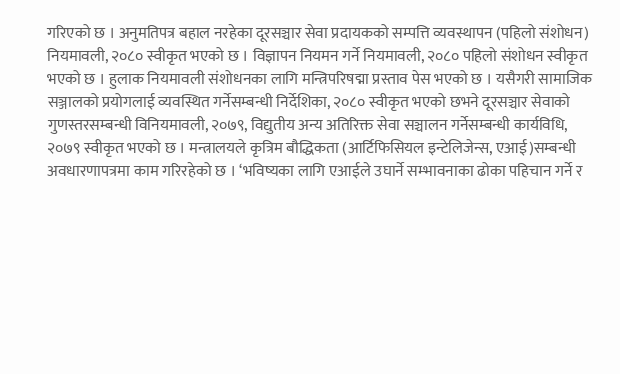गरिएको छ । अनुमतिपत्र बहाल नरहेका दूरसञ्चार सेवा प्रदायकको सम्पत्ति व्यवस्थापन (पहिलो संशोधन) नियमावली, २०८० स्वीकृत भएको छ । विज्ञापन नियमन गर्ने नियमावली, २०८० पहिलो संशोधन स्वीकृत भएको छ । हुलाक नियमावली संशोधनका लागि मन्त्रिपरिषद्मा प्रस्ताव पेस भएको छ । यसैगरी सामाजिक सञ्जालको प्रयोगलाई व्यवस्थित गर्नेसम्बन्धी निर्देशिका, २०८० स्वीकृत भएको छभने दूरसञ्चार सेवाको गुणस्तरसम्बन्धी विनियमावली, २०७९, विद्युतीय अन्य अतिरिक्त सेवा सञ्चालन गर्नेसम्बन्धी कार्यविधि, २०७९ स्वीकृत भएको छ । मन्त्रालयले कृत्रिम बौद्धिकता (आर्टिफिसियल इन्टेलिजेन्स, एआई)सम्बन्धी अवधारणापत्रमा काम गरिरहेको छ । ‘भविष्यका लागि एआईले उघार्ने सम्भावनाका ढोका पहिचान गर्ने र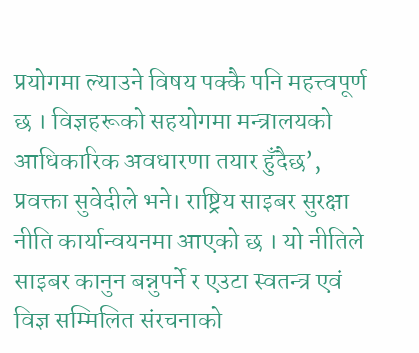प्रयोगमा ल्याउने विषय पक्कै पनि महत्त्वपूर्ण छ । विज्ञहरूको सहयोगमा मन्त्रालयको आधिकारिक अवधारणा तयार हुँदैछ’, प्रवक्ता सुवेदीले भने। राष्ट्रिय साइबर सुरक्षा नीति कार्यान्वयनमा आएको छ । यो नीतिले साइबर कानुन बन्नुपर्ने र एउटा स्वतन्त्र एवं विज्ञ सम्मिलित संरचनाको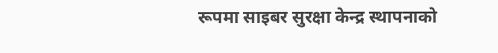रूपमा साइबर सुरक्षा केन्द्र स्थापनाको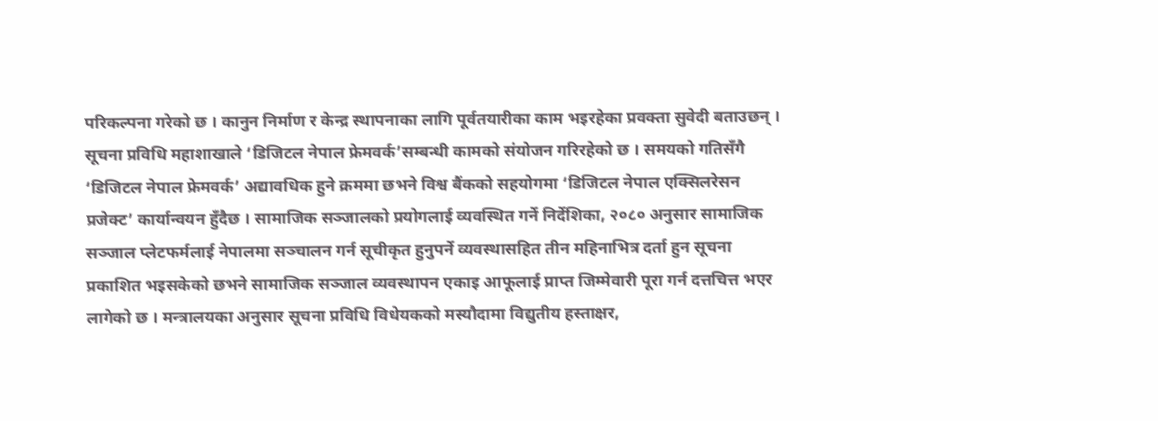परिकल्पना गरेको छ । कानुन निर्माण र केन्द्र स्थापनाका लागि पूर्वतयारीका काम भइरहेका प्रवक्ता सुवेदी बताउछन् । सूचना प्रविधि महाशाखाले ‘डिजिटल नेपाल फ्रेमवर्क’सम्बन्धी कामको संयोजन गरिरहेको छ । समयको गतिसँगै ‘डिजिटल नेपाल फ्रेमवर्क’ अद्यावधिक हुने क्रममा छभने विश्व बैंकको सहयोगमा ‘डिजिटल नेपाल एक्सिलरेसन प्रजेक्ट’ कार्यान्वयन हुँदैछ । सामाजिक सञ्जालको प्रयोगलाई व्यवस्थित गर्ने निर्देशिका, २०८० अनुसार सामाजिक सञ्जाल प्लेटफर्मलाई नेपालमा सञ्चालन गर्न सूचीकृत हुनुपर्ने व्यवस्थासहित तीन महिनाभित्र दर्ता हुन सूचना प्रकाशित भइसकेको छभने सामाजिक सञ्जाल व्यवस्थापन एकाइ आफूलाई प्राप्त जिम्मेवारी पूरा गर्न दत्तचित्त भएर लागेको छ । मन्त्रालयका अनुसार सूचना प्रविधि विधेयकको मस्यौदामा विद्युतीय हस्ताक्षर,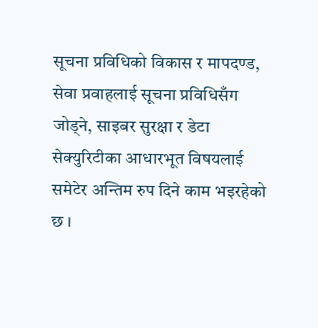सूचना प्रविधिको विकास र मापदण्ड, सेवा प्रवाहलाई सूचना प्रविधिसँग जोड्ने, साइबर सुरक्षा र डेटा सेक्युरिटीका आधारभूत विषयलाई समेटेर अन्तिम रुप दिने काम भइरहेको छ ।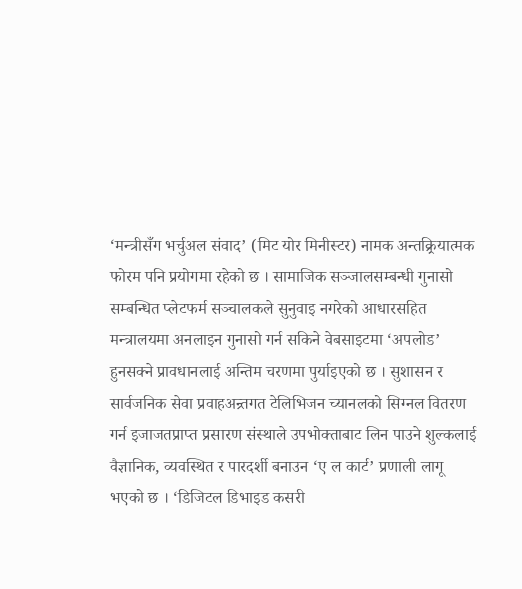‘मन्त्रीसँग भर्चुअल संवाद’ (मिट योर मिनीस्टर) नामक अन्तक्र्रियात्मक फोरम पनि प्रयोगमा रहेको छ । सामाजिक सञ्जालसम्बन्धी गुनासो सम्बन्धित प्लेटफर्म सञ्चालकले सुनुवाइ नगरेको आधारसहित मन्त्रालयमा अनलाइन गुनासो गर्न सकिने वेबसाइटमा ‘अपलोड’ हुनसक्ने प्रावधानलाई अन्तिम चरणमा पुर्याइएको छ । सुशासन र सार्वजनिक सेवा प्रवाहअन्र्तगत टेलिभिजन च्यानलको सिग्नल वितरण गर्न इजाजतप्राप्त प्रसारण संस्थाले उपभोक्ताबाट लिन पाउने शुल्कलाई वैज्ञानिक, व्यवस्थित र पारदर्शी बनाउन ‘ए ल कार्ट’ प्रणाली लागू भएको छ । ‘डिजिटल डिभाइड कसरी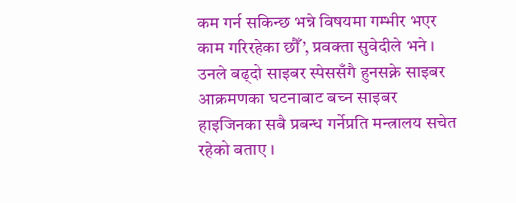कम गर्न सकिन्छ भन्ने विषयमा गम्भीर भएर काम गरिरहेका छौँ’, प्रवक्ता सुवेदीले भने । उनले बढ्दो साइबर स्पेससँगै हुनसक्ने साइबर आक्रमणका घटनाबाट बच्न साइबर हाइजिनका सबै प्रबन्ध गर्नेप्रति मन्त्रालय सचेत रहेको बताए ।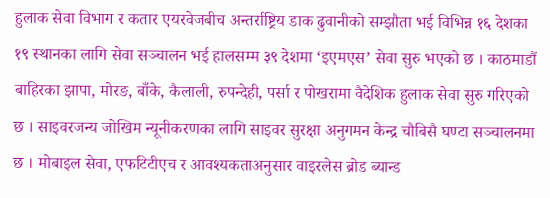हुलाक सेवा विभाग र कतार एयरवेजबीच अन्तर्राष्ट्रिय डाक ढुवानीको सम्झौता भई विभिन्न १६ देशका १९ स्थानका लागि सेवा सञ्चालन भई हालसम्म ३९ देशमा ‘इएमएस’ सेवा सुरु भएको छ । काठमाडौं बाहिरका झापा, मोरङ, बाँके, कैलाली, रुपन्देही, पर्सा र पोखरामा वैदेशिक हुलाक सेवा सुरु गरिएको छ । साइवरजन्य जोखिम न्यूनीकरणका लागि साइवर सुरक्षा अनुगमन केन्द्र चौबिसै घण्टा सञ्चालनमा छ । मोबाइल सेवा, एफटिटीएच र आवश्यकताअनुसार वाइरलेस ब्रोड ब्यान्ड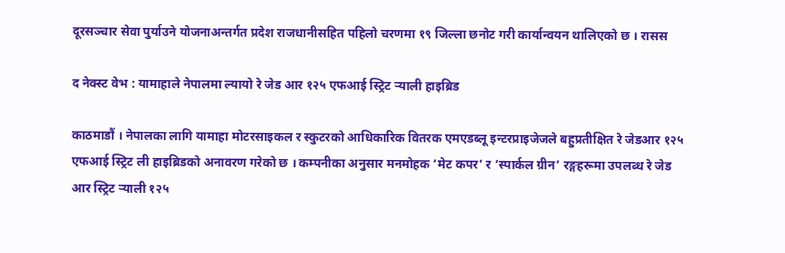दूरसञ्चार सेवा पुर्याउने योजनाअन्तर्गत प्रदेश राजधानीसहित पहिलो चरणमा १९ जिल्ला छनोट गरी कार्यान्वयन थालिएको छ । रासस

द नेक्स्ट वेभ : यामाहाले नेपालमा ल्यायो रे जेड आर १२५ एफआई स्ट्रिट र्‍याली हाइब्रिड

काठमाडौं । नेपालका लागि यामाहा मोटरसाइकल र स्कुटरको आधिकारिक वितरक एमएडब्लू इन्टरप्राइजेजले बहुप्रतीक्षित रे जेडआर १२५ एफआई स्ट्रिट ली हाइब्रिडको अनावरण गरेको छ । कम्पनीका अनुसार मनमोहक ‘मेट कपर’ र ‘स्पार्कल ग्रीन’ रङ्गहरूमा उपलब्ध रे जेड आर स्ट्रिट र्‍याली १२५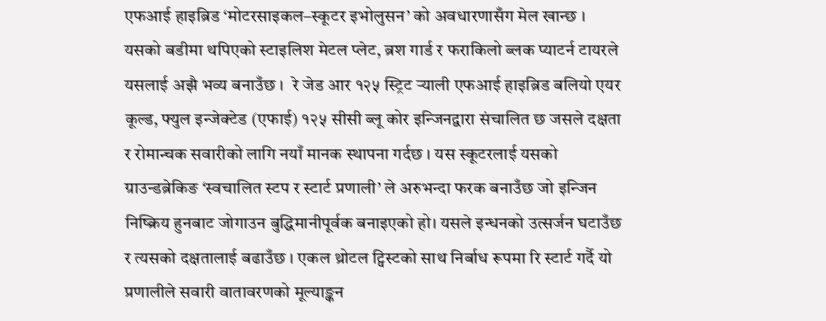एफआई हाइब्रिड ‘मोटरसाइकल–स्कूटर इभोलुसन’ को अवधारणासँग मेल खान्छ । यसको बडीमा थपिएको स्टाइलिश मेटल प्लेट, ब्रश गार्ड र फराकिलो ब्लक प्याटर्न टायरले यसलाई अझै भव्य बनाउँछ ।  रे जेड आर १२५ स्ट्रिट र्‍याली एफआई हाइब्रिड बलियो एयर कूल्ड, फ्युल इन्जेक्टेड (एफाई) १२५ सीसी ब्लू कोर इन्जिनद्वारा संचालित छ जसले दक्षता र रोमान्चक सवारीको लागि नयाँ मानक स्थापना गर्दछ । यस स्कूटरलाई यसको ग्राउन्डब्रेकिङ ‘स्वचालित स्टप र स्टार्ट प्रणाली’ ले अरुभन्दा फरक बनाउँछ जो इन्जिन निष्क्रिय हुनबाट जोगाउन बुद्धिमानीपूर्वक बनाइएको हो। यसले इन्धनको उत्सर्जन घटाउँछ र त्यसको दक्षतालाई बढाउँछ । एकल थ्रोटल ट्विस्टको साथ निर्बाध रूपमा रि स्टार्ट गर्दै यो प्रणालीले सवारी वातावरणको मूल्याङ्कन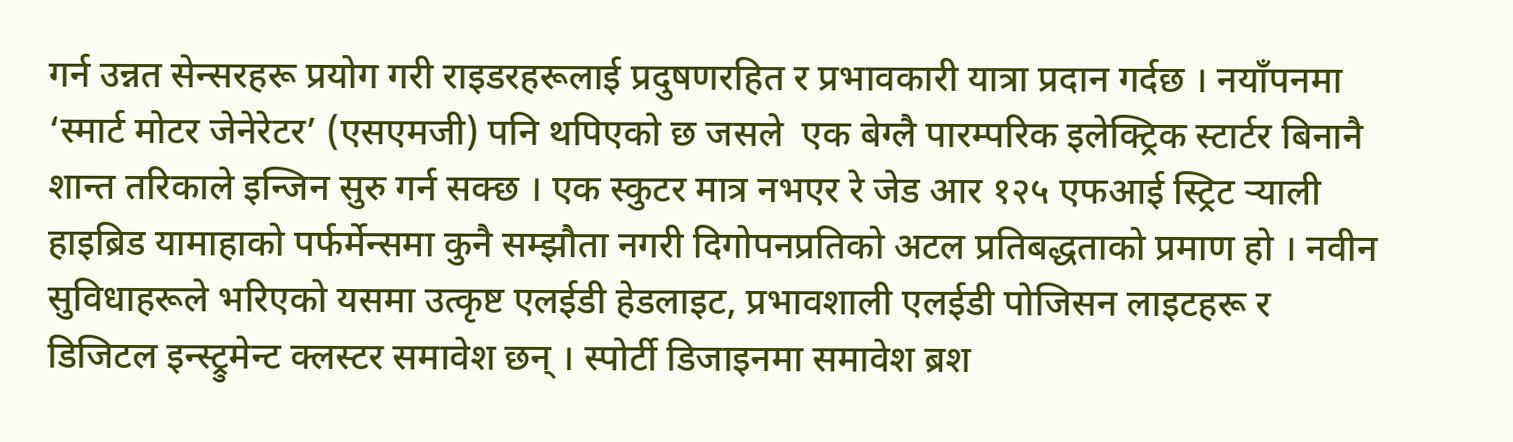गर्न उन्नत सेन्सरहरू प्रयोग गरी राइडरहरूलाई प्रदुषणरहित र प्रभावकारी यात्रा प्रदान गर्दछ । नयाँपनमा ‘स्मार्ट मोटर जेनेरेटर’ (एसएमजी) पनि थपिएको छ जसले  एक बेग्लै पारम्परिक इलेक्ट्रिक स्टार्टर बिनानै शान्त तरिकाले इन्जिन सुरु गर्न सक्छ । एक स्कुटर मात्र नभएर रे जेड आर १२५ एफआई स्ट्रिट र्‍याली हाइब्रिड यामाहाको पर्फर्मेन्समा कुनै सम्झौता नगरी दिगोपनप्रतिको अटल प्रतिबद्धताको प्रमाण हो । नवीन सुविधाहरूले भरिएको यसमा उत्कृष्ट एलईडी हेडलाइट, प्रभावशाली एलईडी पोजिसन लाइटहरू र डिजिटल इन्स्ट्रुमेन्ट क्लस्टर समावेश छन् । स्पोर्टी डिजाइनमा समावेश ब्रश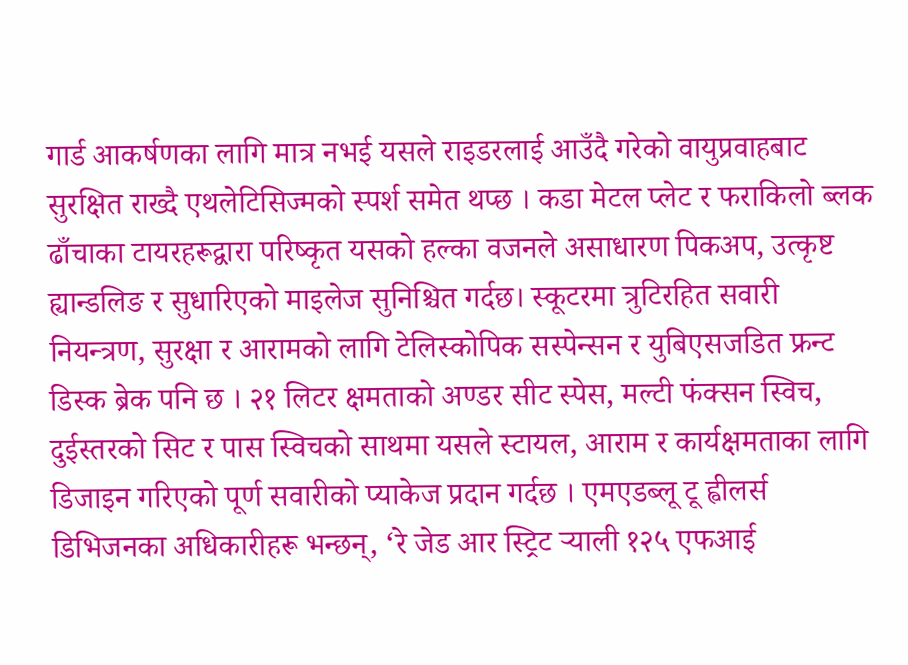गार्ड आकर्षणका लागि मात्र नभई यसले राइडरलाई आउँदै गरेको वायुप्रवाहबाट सुरक्षित राख्दै एथलेटिसिज्मको स्पर्श समेत थप्छ । कडा मेटल प्लेट र फराकिलो ब्लक ढाँचाका टायरहरूद्वारा परिष्कृत यसको हल्का वजनले असाधारण पिकअप, उत्कृष्ट ह्यान्डलिङ र सुधारिएको माइलेज सुनिश्चित गर्दछ। स्कूटरमा त्रुटिरहित सवारी नियन्त्रण, सुरक्षा र आरामको लागि टेलिस्कोपिक सस्पेन्सन र युबिएसजडित फ्रन्ट डिस्क ब्रेक पनि छ । २१ लिटर क्षमताको अण्डर सीट स्पेस, मल्टी फंक्सन स्विच, दुईस्तरको सिट र पास स्विचको साथमा यसले स्टायल, आराम र कार्यक्षमताका लागि डिजाइन गरिएको पूर्ण सवारीको प्याकेज प्रदान गर्दछ । एमएडब्लू टू ह्वीलर्स डिभिजनका अधिकारीहरू भन्छन्, ‘रे जेड आर स्ट्रिट र्‍याली १२५ एफआई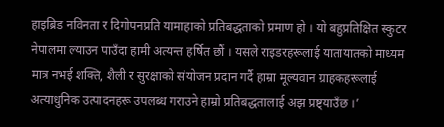हाइब्रिड नविनता र दिगोपनप्रति यामाहाको प्रतिबद्धताको प्रमाण हो । यो बहुप्रतिक्षित स्कुटर नेपालमा ल्याउन पाउँदा हामी अत्यन्त हर्षित छौं । यसले राइडरहरूलाई यातायातको माध्यम मात्र नभई शक्ति, शैली र सुरक्षाको संयोजन प्रदान गर्दै हाम्रा मूल्यवान ग्राहकहरूलाई अत्याधुनिक उत्पादनहरू उपलब्ध गराउने हाम्रो प्रतिबद्धतालाई अझ प्रष्ट्याउँछ ।’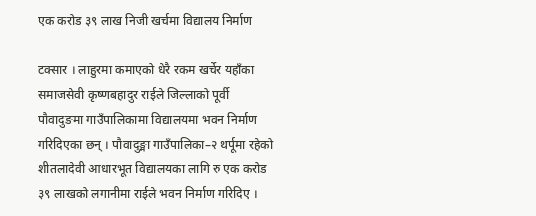एक करोड ३९ लाख निजी खर्चमा विद्यालय निर्माण

टक्सार । लाहुरमा कमाएको धेरै रकम खर्चेर यहाँका समाजसेवी कृष्णबहादुर राईले जिल्लाको पूर्वी पौवादुङमा गाउँपालिकामा विद्यालयमा भवन निर्माण गरिदिएका छन् । पौवादुङ्मा गाउँपालिका–२ थर्पूमा रहेको शीतलादेवी आधारभूत विद्यालयका लागि रु एक करोड ३९ लाखको लगानीमा राईले भवन निर्माण गरिदिए ।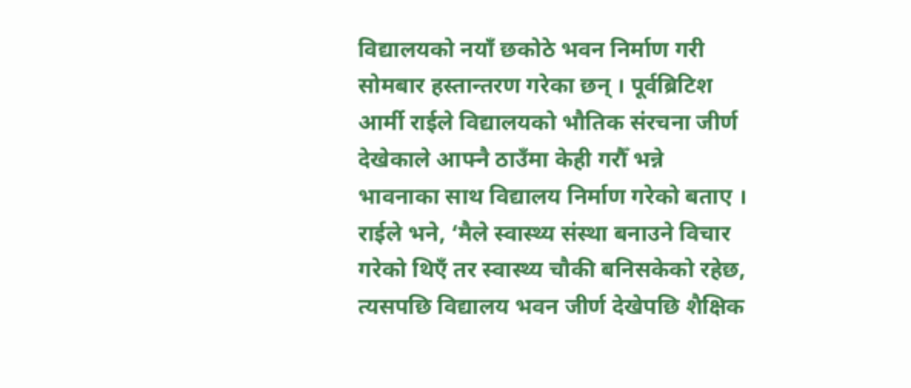विद्यालयको नयाँ छकोठे भवन निर्माण गरी सोमबार हस्तान्तरण गरेका छन् । पूर्वब्रिटिश आर्मी राईले विद्यालयको भौतिक संरचना जीर्ण देखेकाले आफ्नै ठाउँमा केही गरौँ भन्ने भावनाका साथ विद्यालय निर्माण गरेको बताए । राईले भने, ‘मैले स्वास्थ्य संस्था बनाउने विचार गरेको थिएँ तर स्वास्थ्य चौकी बनिसकेको रहेछ, त्यसपछि विद्यालय भवन जीर्ण देखेपछि शैक्षिक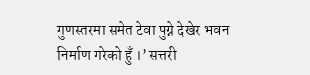गुणस्तरमा समेत टेवा पुग्ने देखेर भवन निर्माण गरेको हुँ ।’ सत्तरी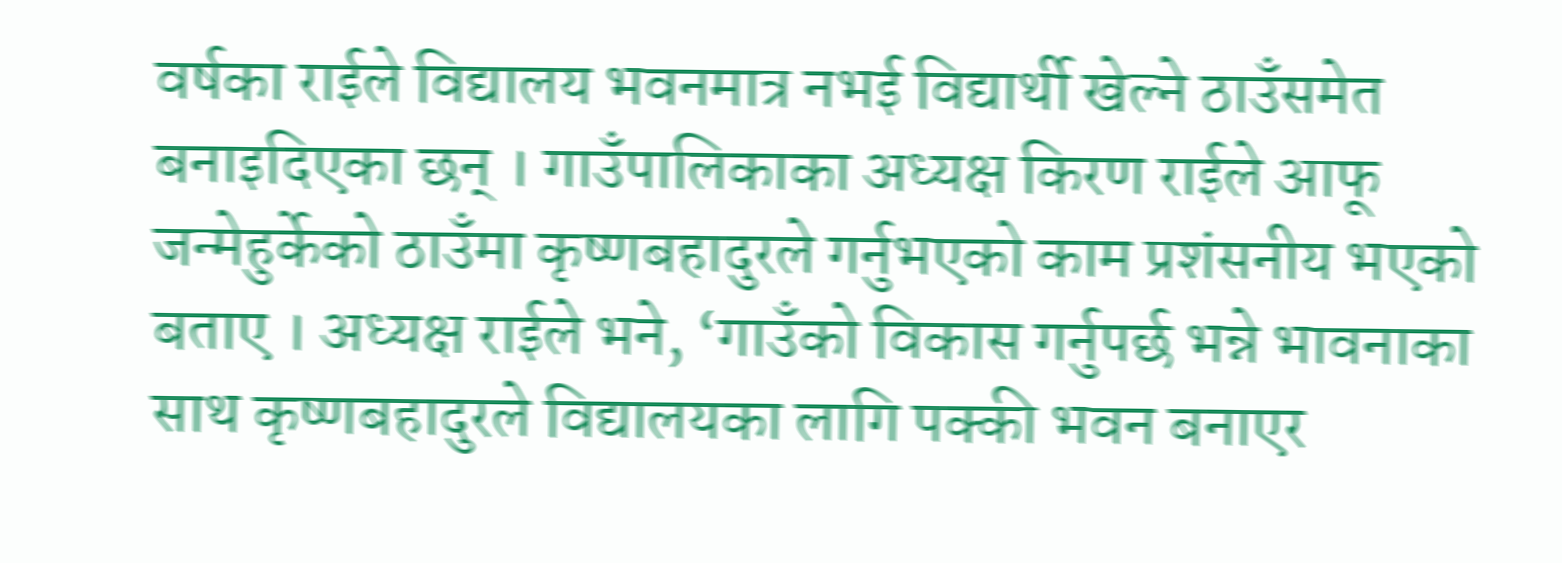वर्षका राईले विद्यालय भवनमात्र नभई विद्यार्थी खेल्ने ठाउँसमेत बनाइदिएका छन् । गाउँपालिकाका अध्यक्ष किरण राईले आफू जन्मेहुर्केको ठाउँमा कृष्णबहादुरले गर्नुभएको काम प्रशंसनीय भएको बताए । अध्यक्ष राईले भने, ‘गाउँको विकास गर्नुपर्छ भन्ने भावनाका साथ कृष्णबहादुरले विद्यालयका लागि पक्की भवन बनाएर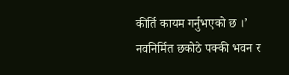कीर्ति कायम गर्नुभएको छ ।’ नवनिर्मित छकोठे पक्की भवन र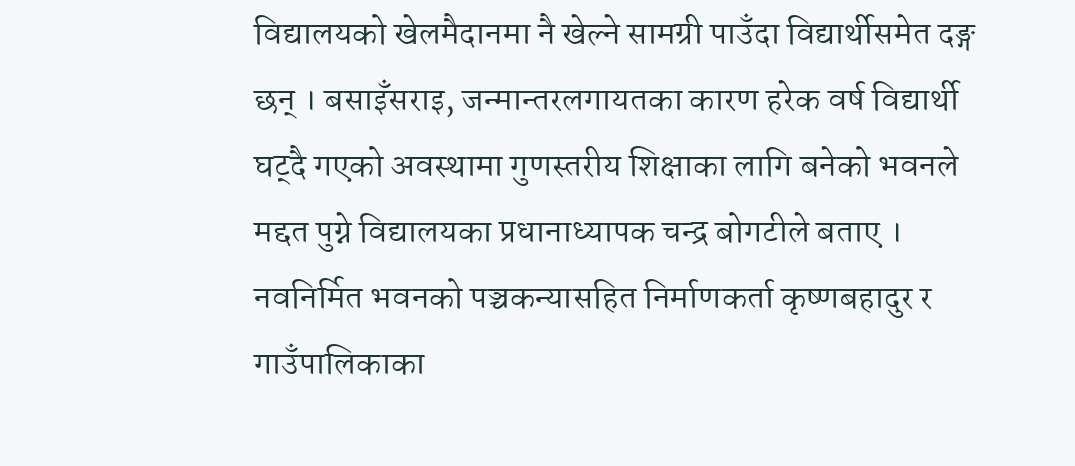विद्यालयको खेलमैदानमा नै खेल्ने सामग्री पाउँदा विद्यार्थीसमेत दङ्ग छन् । बसाइँसराइ, जन्मान्तरलगायतका कारण हरेक वर्ष विद्यार्थी घट्दै गएको अवस्थामा गुणस्तरीय शिक्षाका लागि बनेको भवनले मद्दत पुग्ने विद्यालयका प्रधानाध्यापक चन्द्र बोगटीले बताए । नवनिर्मित भवनको पञ्चकन्यासहित निर्माणकर्ता कृष्णबहादुर र गाउँपालिकाका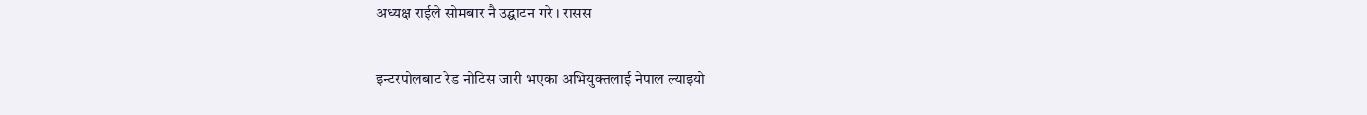अध्यक्ष राईले सोमबार नै उद्घाटन गरे । रासस

इन्टरपोलबाट रेड नोटिस जारी भएका अभियुक्तलाई नेपाल ल्याइयो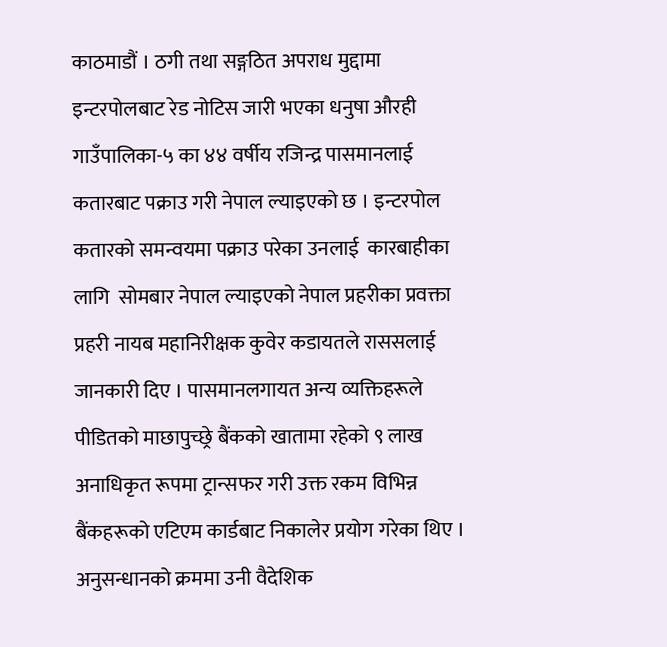काठमाडौं । ठगी तथा सङ्गठित अपराध मुद्दामा इन्टरपोलबाट रेड नोटिस जारी भएका धनुषा औरही गाउँपालिका-५ का ४४ वर्षीय रजिन्द्र पासमानलाई कतारबाट पक्राउ गरी नेपाल ल्याइएको छ । इन्टरपोल  कतारको समन्वयमा पक्राउ परेका उनलाई  कारबाहीका लागि  सोमबार नेपाल ल्याइएको नेपाल प्रहरीका प्रवक्ता प्रहरी नायब महानिरीक्षक कुवेर कडायतले राससलाई जानकारी दिए । पासमानलगायत अन्य व्यक्तिहरूले पीडितको माछापुच्छ्रे बैंकको खातामा रहेको ९ लाख अनाधिकृत रूपमा ट्रान्सफर गरी उक्त रकम विभिन्न बैंकहरूको एटिएम कार्डबाट निकालेर प्रयोग गरेका थिए । अनुसन्धानको क्रममा उनी वैदेशिक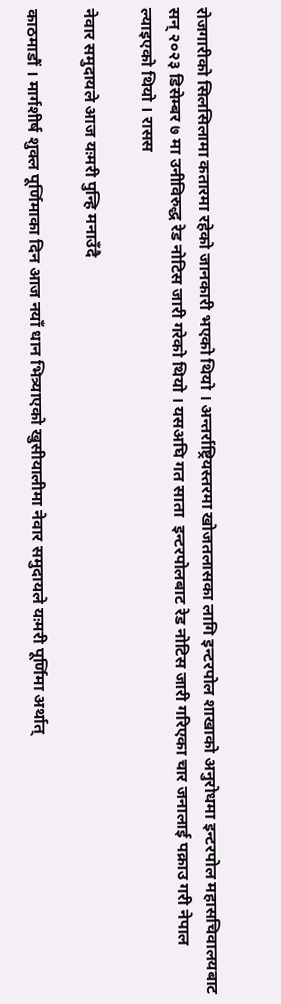रोजगारीको सिलसिलामा कतारमा रहेको जानकारी भएको थियो । अन्तर्राष्ट्रियस्तरमा खोजतलासका लागि इन्टरपोल शाखाको अनुरोधमा इन्टरपोल महासचिवालयबाट सन् २०२३ डिसेम्बर ७ मा उनीविरुद्ध रेड नोटिस जारी गरेको थियो । यसअघि गत साता  इन्टरपोलबाट रेड नोटिस जारी गरिएका चार जनालाई पक्राउ गरी नेपाल ल्याइएको थियो । रासस

नेवार समुदायले आज यःमरी पुन्हि मनाउँदै

काठमाडौं । मार्गशीर्ष शुक्ल पूर्णिमाका दिन आज नयाँ धान भित्र्याएको खुसीयालीमा नेवार समुदायले यःमरी पूर्णिमा अर्थात्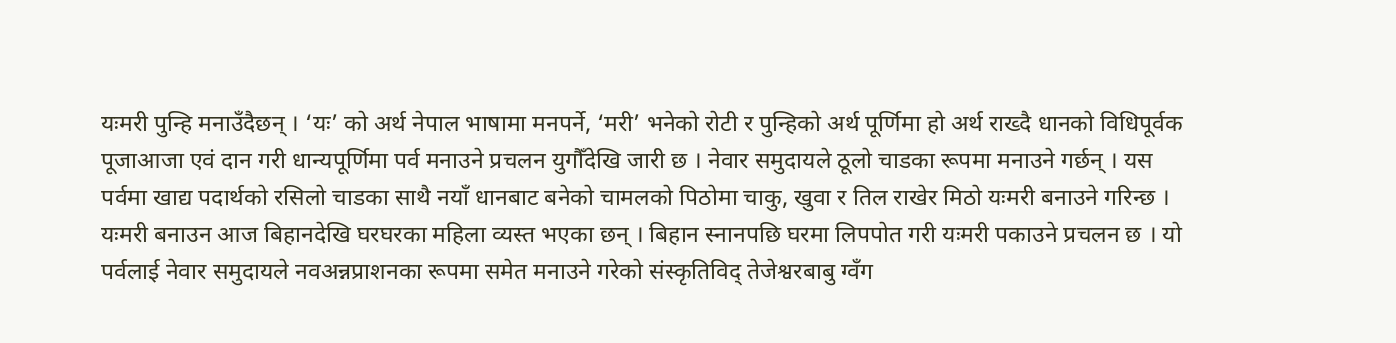यःमरी पुन्हि मनाउँदैछन् । ‘यः’ को अर्थ नेपाल भाषामा मनपर्ने, ‘मरी’ भनेको रोटी र पुन्हिको अर्थ पूर्णिमा हो अर्थ राख्दै धानको विधिपूर्वक पूजाआजा एवं दान गरी धान्यपूर्णिमा पर्व मनाउने प्रचलन युगौँदेखि जारी छ । नेवार समुदायले ठूलो चाडका रूपमा मनाउने गर्छन् । यस पर्वमा खाद्य पदार्थको रसिलो चाडका साथै नयाँ धानबाट बनेको चामलको पिठोमा चाकु, खुवा र तिल राखेर मिठो यःमरी बनाउने गरिन्छ । यःमरी बनाउन आज बिहानदेखि घरघरका महिला व्यस्त भएका छन् । बिहान स्नानपछि घरमा लिपपोत गरी यःमरी पकाउने प्रचलन छ । यो पर्वलाई नेवार समुदायले नवअन्नप्राशनका रूपमा समेत मनाउने गरेको संस्कृतिविद् तेजेश्वरबाबु ग्वँग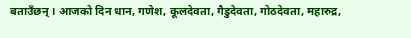बताउँछन् । आजको दिन धान, गणेश, कूलदेवता, गैडुदेवता, गोठदेवता, महारुद्र,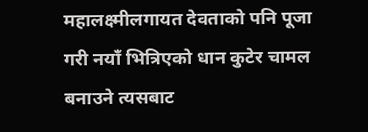महालक्ष्मीलगायत देवताको पनि पूजा गरी नयाँ भित्रिएको धान कुटेर चामल बनाउने त्यसबाट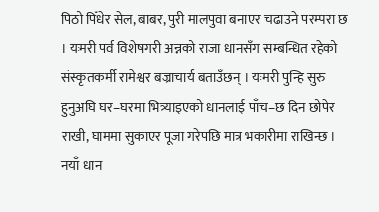पिठो पिँधेर सेल, बाबर, पुरी मालपुवा बनाएर चढाउने परम्परा छ । यःमरी पर्व विशेषगरी अन्नको राजा धानसँग सम्बन्धित रहेको संस्कृतकर्मी रामेश्वर बज्राचार्य बताउँछन् । यःमरी पुन्हि सुरु हुनुअघि घर–घरमा भित्र्याइएको धानलाई पाँच–छ दिन छोपेर राखी, घाममा सुकाएर पूजा गरेपछि मात्र भकारीमा राखिन्छ । नयाँ धान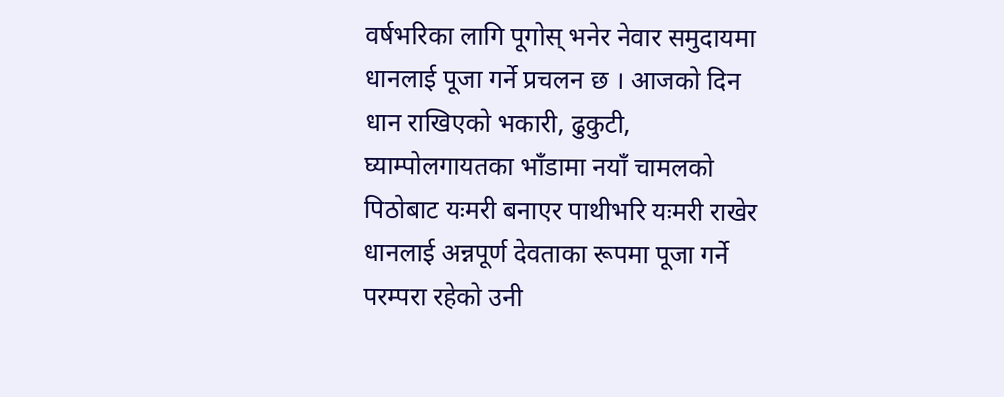वर्षभरिका लागि पूगोस् भनेर नेवार समुदायमा धानलाई पूजा गर्ने प्रचलन छ । आजको दिन धान राखिएको भकारी, ढुकुटी, घ्याम्पोलगायतका भाँडामा नयाँ चामलको पिठोबाट यःमरी बनाएर पाथीभरि यःमरी राखेर धानलाई अन्नपूर्ण देवताका रूपमा पूजा गर्ने परम्परा रहेको उनी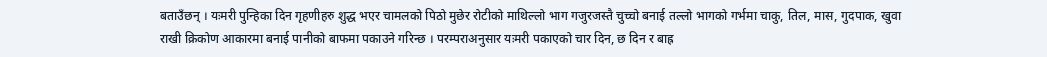बताउँछन् । यःमरी पुन्हिका दिन गृहणीहरु शुद्ध भएर चामलको पिठो मुछेर रोटीको माथिल्लो भाग गजुरजस्तै चुच्चो बनाई तल्लो भागको गर्भमा चाकु, तिल, मास, गुदपाक, खुवा राखी क्रिकोण आकारमा बनाई पानीको बाफमा पकाउने गरिन्छ । परम्पराअनुसार यःमरी पकाएको चार दिन, छ दिन र बाह्र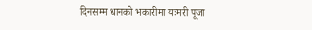दिनसम्म धानको भकारीमा यःमरी पूजा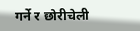गर्ने र छोरीचेली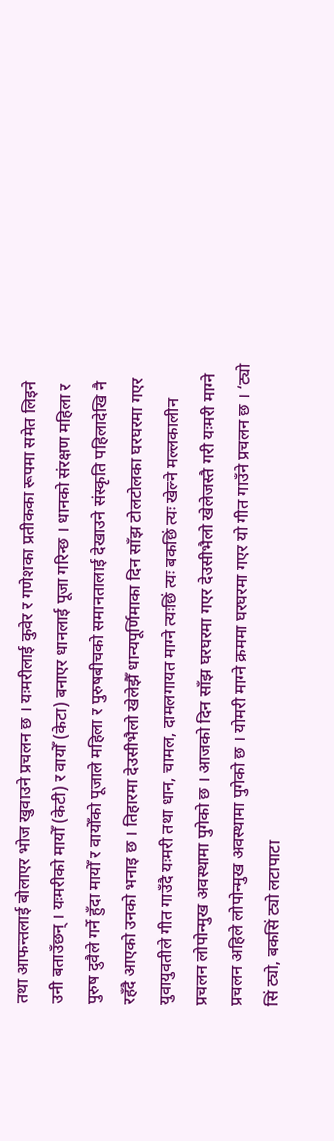तथा आफन्तलाई बोलाएर भोज खुवाउने प्रचलन छ । यःमरीलाई कुवेर र गणेशका प्रतीकका रूपमा समेत लिइने उनी बताउँछन् । यःमरीको मायोँ (केटी) र वायोँ (केटा) बनाएर धानलाई पूजा गरिन्छ । धानको संरक्षण महिला र पुरुष दुवैले गर्ने हुँदा मायोँ र वायोँको पूजाले महिला र पुरुषबीचको समानतालाई देखाउने संस्कृति पहिलादेखि नै रहँदै आएको उनको भनाइ छ । तिहारमा देउसीभैलो खेलेझैँ धान्यपूर्णिमाका दिन साँझ टोलटोलका घरघरमा गएर युवायुवतीले गीत गाउँदै यःमरी तथा धान, चामल, दामलगायत माग्ने त्यःछिं त्यः बकछिं त्यः खेल्ने मल्लकालीन प्रचलन लोपोन्मुख अवस्थामा पुगेको छ । आजको दिन साँझ घरघरमा गएर देउसीभैलो खेलेजस्तै गरी यःमरी माग्ने प्रचलन अहिले लोपोन्मुख अवस्थामा पुगेको छ । योमरी माग्ने क्रममा घरघरमा गएर यो गीत गाउँने प्रचलन छ । ‘ट्यो सिं ट्यो, बकसिं ट्यो लटापाटा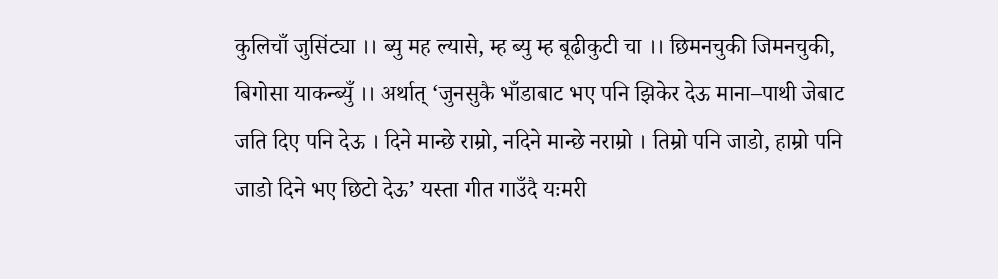कुलिचाँ जुसिंट्या ।। ब्यु मह ल्यासे, म्ह ब्यु म्ह बूढीकुटी चा ।। छिमनचुकी जिमनचुकी, बिगोसा याकन्ब्युँ ।। अर्थात् ‘जुनसुकै भाँडाबाट भए पनि झिकेर देऊ माना–पाथी जेबाट जति दिए पनि देऊ । दिने मान्छे राम्रो, नदिने मान्छे नराम्रो । तिम्रो पनि जाडो, हाम्रो पनि जाडो दिने भए छिटो देऊ’ यस्ता गीत गाउँदै यःमरी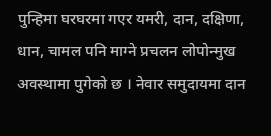पुन्हिमा घरघरमा गएर यमरी, दान, दक्षिणा, धान, चामल पनि माग्ने प्रचलन लोपोन्मुख अवस्थामा पुगेको छ । नेवार समुदायमा दान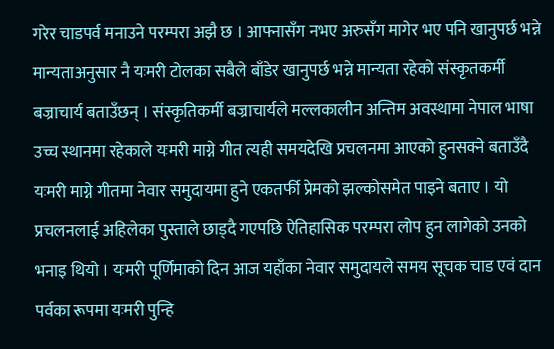गरेर चाडपर्व मनाउने परम्परा अझै छ । आफ्नासँग नभए अरुसँग मागेर भए पनि खानुपर्छ भन्ने मान्यताअनुसार नै यःमरी टोलका सबैले बाँडेर खानुपर्छ भन्ने मान्यता रहेको संस्कृतकर्मी बज्राचार्य बताउँछन् । संस्कृतिकर्मी बज्राचार्यले मल्लकालीन अन्तिम अवस्थामा नेपाल भाषा उच्च स्थानमा रहेकाले यःमरी माग्ने गीत त्यही समयदेखि प्रचलनमा आएको हुनसक्ने बताउँदै यःमरी माग्ने गीतमा नेवार समुदायमा हुने एकतर्फी प्रेमको झल्कोसमेत पाइने बताए । यो प्रचलनलाई अहिलेका पुस्ताले छाड्दै गएपछि ऐतिहासिक परम्परा लोप हुन लागेको उनको भनाइ थियो । यःमरी पूर्णिमाको दिन आज यहाँका नेवार समुदायले समय सूचक चाड एवं दान पर्वका रूपमा यःमरी पुन्हि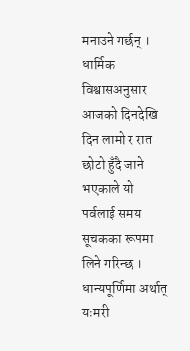मनाउने गर्छन् । धार्मिक विश्वासअनुसार आजको दिनदेखि दिन लामो र रात छोटो हुँदै जाने भएकाले यो पर्वलाई समय सूचकका रूपमा लिने गरिन्छ । धान्यपूर्णिमा अर्थात् यःमरी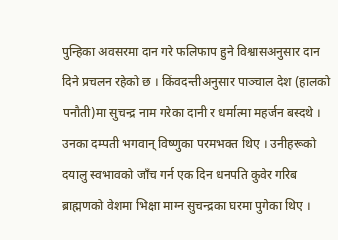पुन्हिका अवसरमा दान गरे फलिफाप हुने विश्वासअनुसार दान दिने प्रचलन रहेको छ । किंवदन्तीअनुसार पाञ्चाल देश (हालको पनौती)मा सुचन्द्र नाम गरेका दानी र धर्मात्मा महर्जन बस्दथे । उनका दम्पती भगवान् विष्णुका परमभक्त थिए । उनीहरूको दयालु स्वभावको जाँच गर्न एक दिन धनपति कुवेर गरिब ब्राह्मणको वेशमा भिक्षा माग्न सुचन्द्रका घरमा पुगेका थिए ।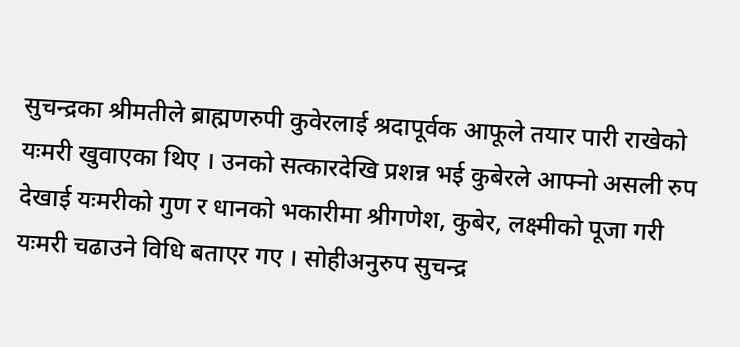सुचन्द्रका श्रीमतीले ब्राह्मणरुपी कुवेरलाई श्रदापूर्वक आफूले तयार पारी राखेको यःमरी खुवाएका थिए । उनको सत्कारदेखि प्रशन्न भई कुबेरले आफ्नो असली रुप देखाई यःमरीको गुण र धानको भकारीमा श्रीगणेश, कुबेर, लक्ष्मीको पूजा गरी यःमरी चढाउने विधि बताएर गए । सोहीअनुरुप सुचन्द्र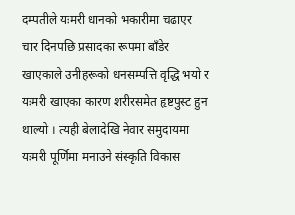दम्पतीले यःमरी धानको भकारीमा चढाएर चार दिनपछि प्रसादका रूपमा बाँडेर खाएकाले उनीहरूको धनसम्पत्ति वृद्धि भयो र यःमरी खाएका कारण शरीरसमेत हृष्टपुस्ट हुन थाल्यो । त्यही बेलादेखि नेवार समुदायमा यःमरी पूर्णिमा मनाउने संस्कृति विकास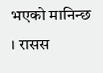भएको मानिन्छ । रासस